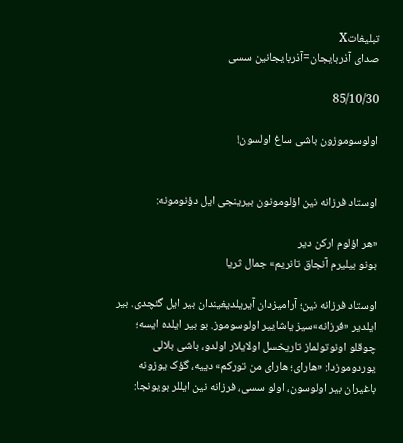تبليغاتX
صدای آذربایجان=آذربایجانین سسی

85/10/30

اولوسوموزون باشی ساغ اولسون!


اوستاد فرزانه نین اؤلومونون بیرینجی ایل دؤنومونه:

«هر اؤلوم ارکن دیر
بونو بیلیرم آنجاق تانریم» جمال ثریا

اوستاد فرزانه نین؛ آرامیزدان آیریلدیغیندان بیر ایل گئچدی. بیر ایلدیر «فرزانه»سیز یاشاییر اولوسوموز. بو بیر ایلده ایسه؛ چوقلو اونوتولماز تاریخسل اولایلار اولدو، باشی بلالی یوردوموزدا: «هارای؛ هارای من تورکم» دییه، گؤک یوزونه باغیران بیر اولوسون، اولو سسی، فرزانه نین ایللر بویونجا: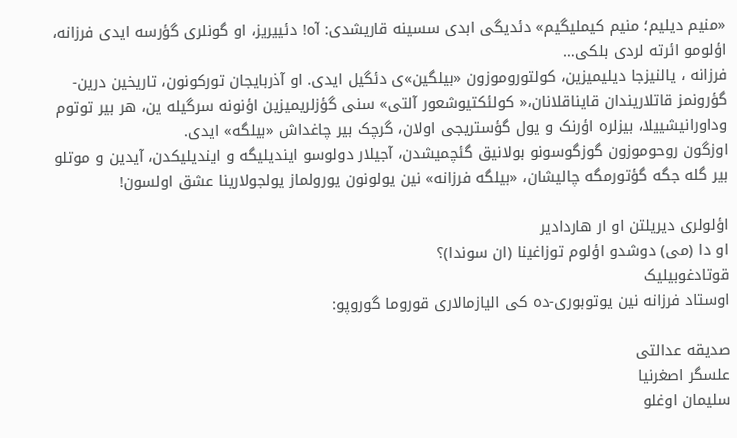«منیم دیلیم؛ منیم کیملیگیم» دئدیگی ابدی سسینه قاریشدی: آه! دئییریز، او گونلری گؤرسه ایدی فرزانه، اؤلومو ائرته لردی بلکی…
فرزانه ، یالنیزجا دیلیمیزین، کولتوروموزون «بیلگین»ی دئگیل ایدی. او آذربایجان تورکونون، تاریخین درین-گؤرونمز قاتلاریندان قایناقلانان،« کولئکتیوشعور آلتی» سنی گؤزلریمیزین اؤنونه سرگیله ین، هر بیر توتوم وداورانیشییلا، بیزلره اؤرنک و یول گؤستریجی اولان، گرچک بیر چاغداش «بیلگه» ایدی.
اوزگون روحوموزون گوزگوسونو بولانیق گئچمیشدن، آجیلار دولوسو ایندیلیگه و ایندیلیکدن، آیدین و موتلو بیر گله جگه گؤتورمگه چالیشان، «بیلگه فرزانه» نین یولونون یورولماز یولجولارینا عشق اولسون!

اؤلولری دیریلتن او ار هاردادیر
او دا (می) دوشدو اؤلوم توزاغینا (ان سوندا)؟
قوتادغوبیلیک
اوستاد فرزانه نین یوتوبوری-ده کی الیازمالاری قوروما گوروپو:

صدیقه عدالتی
علسگر اصغرنیا
سلیمان اوغلو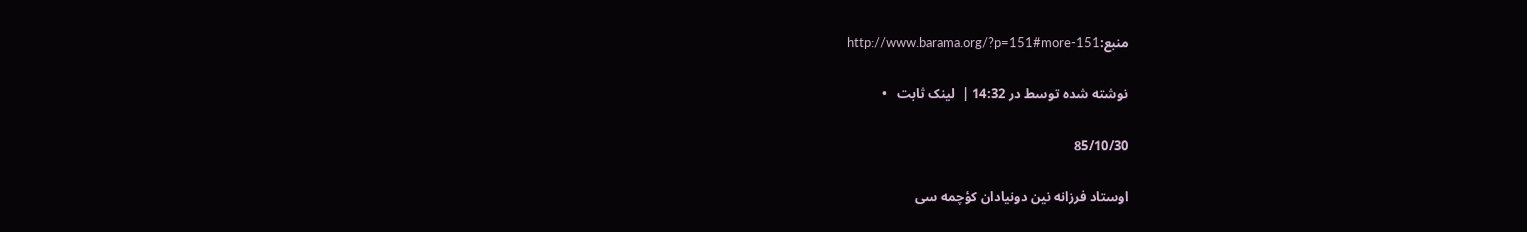منبع:http://www.barama.org/?p=151#more-151

نوشته شده توسط در 14:32 |  لینک ثابت   •

85/10/30

اوستاد فرزانه نین دونیادان کؤچمه سی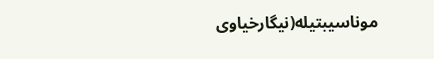موناسیبتیله(نیگارخیاوی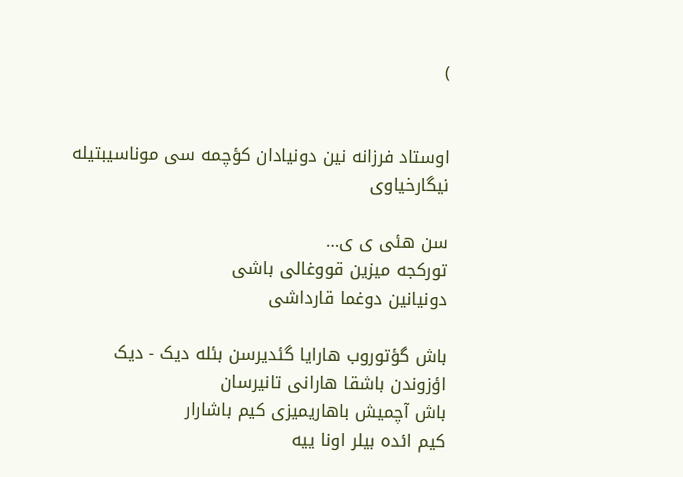)


اوستاد فرزانه نین دونیادان کؤچمه سی موناسیبتیله
نیگارخیاوی

سن هئی ی ی…
تورکجه میزین قووغالی باشی
دونیانین دوغما قارداشی

باش گؤتوروب هارایا گئدیرسن بئله دیک - دیک
اؤزوندن باشقا هارانی تانیرسان
باش آچمیش باهاریمیزی کیم باشارار
کیم ائده بیلر اونا ییه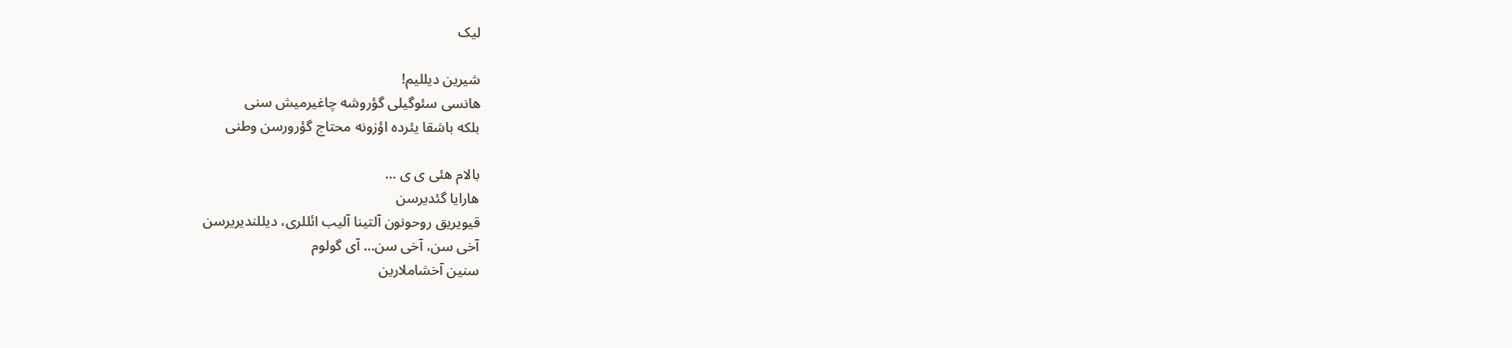لیک

شیرین دیللیم!
هانسی سئوگیلی گؤروشه چاغیرمیش سنی
بلکه باشقا یئرده اؤزونه محتاج گؤرورسن وطنی

بالام هئی ی ی …
هارایا گئدیرسن
قیویریق روحونون آلتینا آلیب ائللری، دیللندیریرسن
آخی سن، آخی سن… آی گولوم
سنین آخشاملارین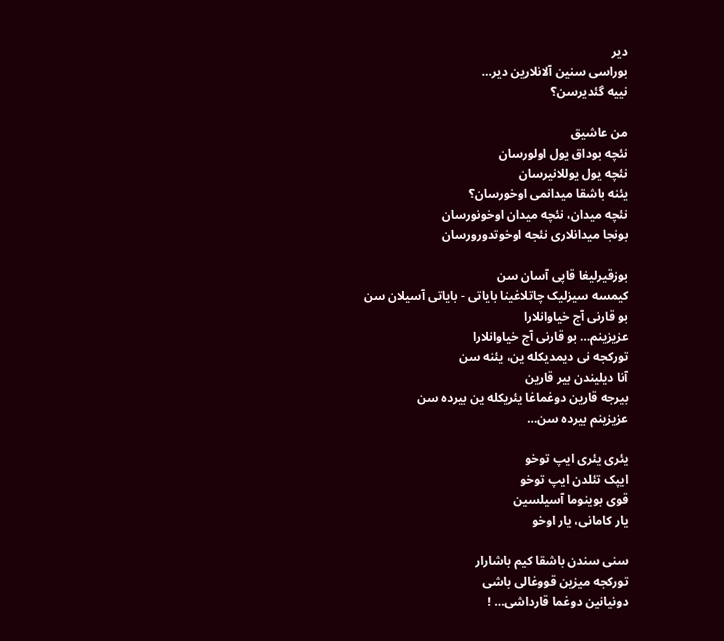دیر
بوراسی سنین آلانلارین دیر…
نییه گئدیرسن؟

من عاشیق
نئچه بوداق یول اولورسان
نئچه یول یوللانیرسان
یئنه باشقا میدانمی اوخورسان؟
نئچه میدان، نئچه میدان اوخونورسان
بونجا میدانلاری نئجه اوخوتدورورسان

بوزقیرلیغا قاپی آسان سن
کیمسه سیزلیک چاتلاغینا بایاتی - بایاتی آسیلان سن
بو قارنی آج خیاوانلارا
عزیزینم… بو قارنی آج خیاوانلارا
تورکجه نی دیمدیکله ین، یئنه سن
آنا دیلیندن بیر قارین
بیرجه قارین دوغماغا یئریکله ین بیرده سن
عزیزینم بیرده سن…

یئری یئری ایپ توخو
ایپک تئلدن ایپ توخو
قوی بوینوما آسیلسین
یار کامانی، یار اوخو

سنی سندن باشقا کیم باشارار
تورکجه میزین قووغالی باشی
دونیانین دوغما قارداشی… !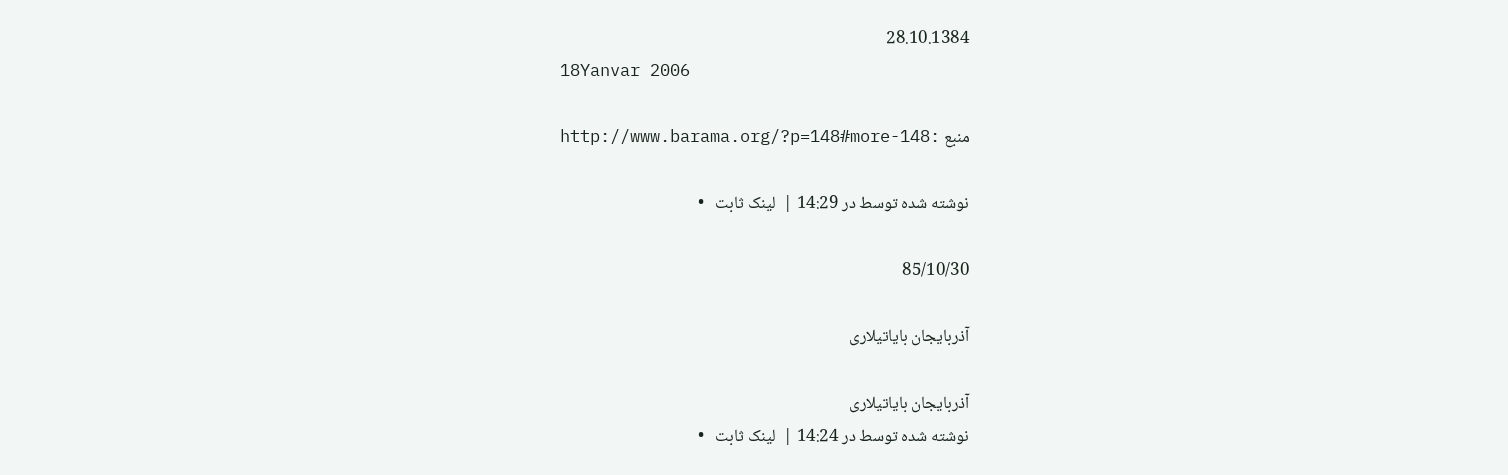28.10.1384
18Yanvar 2006

منبع :http://www.barama.org/?p=148#more-148

نوشته شده توسط در 14:29 |  لینک ثابت   •

85/10/30

آذربایجان بایاتیلاری

آذربایجان بایاتیلاری
نوشته شده توسط در 14:24 |  لینک ثابت   •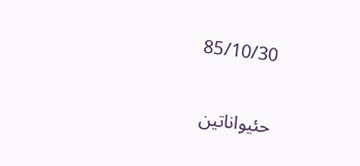85/10/30

حئیواناتین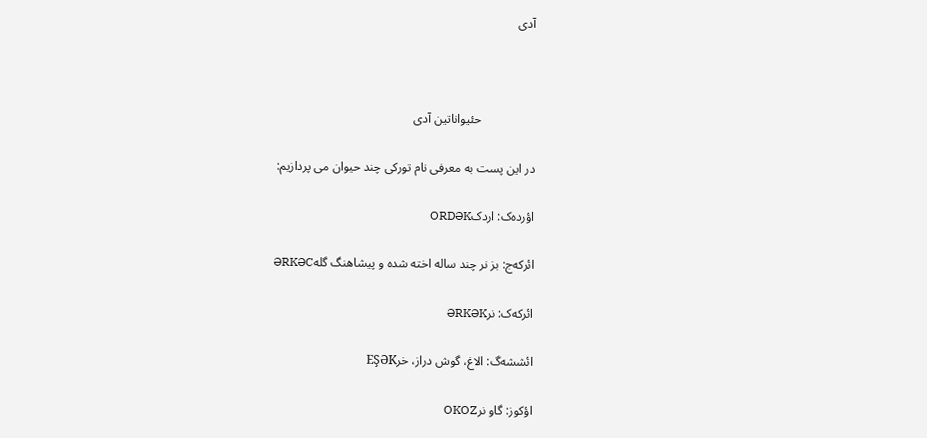آدی



                 حئیواناتین آدی

در این پست به معرفی نام تورکی چند حیوان می پردازیم:

اؤرده‌ک: اردکORDƏK

ائرکه‌ج: بز نر چند ساله اخته شده و پیشاهنگ گلهƏRKƏC

ائرکه‌ک: نرƏRKƏK

ائششه‌گ: الاغ، گوش دراز، خرEŞƏK

اؤکوز: گاو نرOKOZ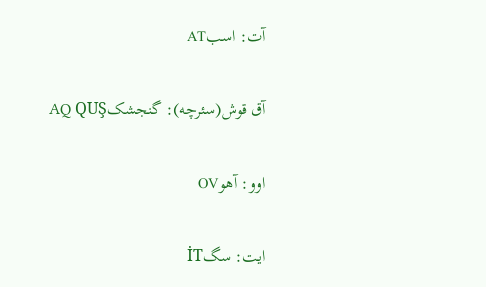آت: اسبAT

آق قوش(سئرچه): گنجشکAQ QUŞ

اوو: آهوOV

ایت: سگİT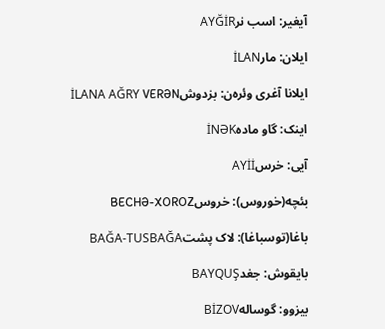آیغیر: اسب نرAYĞİR

ایلان: مارİLAN

ایلانا آغری وئره‌ن: بزدوشİLANA AĞRY VERƏN

اینک: گاو مادهİNƏK

آیی: خرسAYİİ

بئچه(خوروس): خروسBECHƏ-XOROZ

باغا(توسباغا): لاک پشتBAĞA-TUSBAĞA

بایقوش: جغدBAYQUŞ

بیزوو: گوسالهBİZOV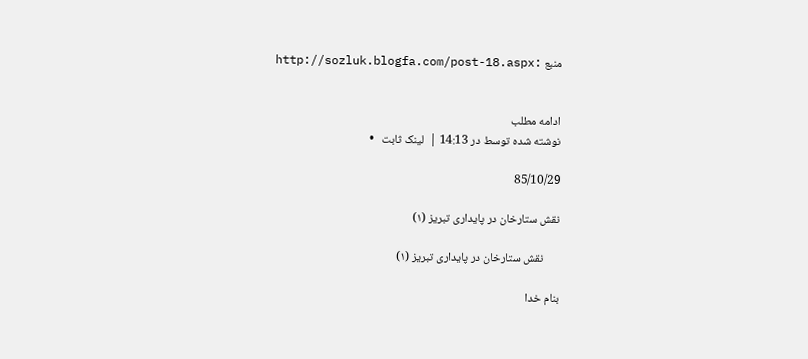منبع :http://sozluk.blogfa.com/post-18.aspx


ادامه مطلب
نوشته شده توسط در 14:13 |  لینک ثابت   •

85/10/29

نقش ستارخان در پایداری تبریز (۱)

      نقش ستارخان در پایداری تبریز (۱)

بنام خدا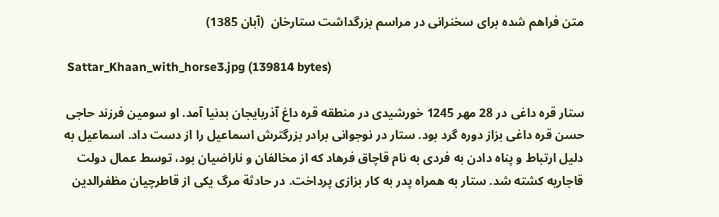متن فراهم شده برای سخنرانی در مراسم بزرگداشت ستارخان  (آبان 1385)

 Sattar_Khaan_with_horse3.jpg (139814 bytes)

ستار قره داغی در 28 مهر 1245 خورشیدی در منطقه قره داغ آذربایجان بدنیا آمد. او سومین فرزند حاجی حسن قره داغی بزاز دوره گرد بود. ستار در نوجوانی برادر بزرگترش اسماعیل را از دست داد. اسماعیل به دلیل ارتباط و پناه دادن به فردی به نام قاچاق فرهاد که از مخالفان و ناراضیان بود، توسط عمال دولت قاجاریه کشته شد. ستار به همراه پدر به کار بزازی پرداخت. در حادثة مرگ یکی از قاطرچیان مظفرالدین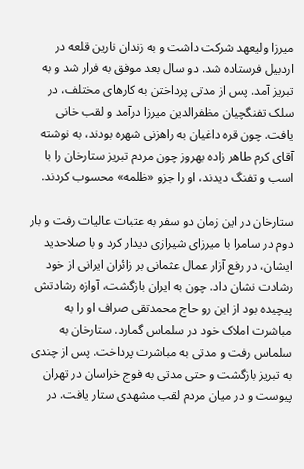میرزا ولیعهد شرکت داشت و به زندان نارین قلعه در اردبیل فرستاده شد. دو سال بعد موفق به فرار شد و به تبریز آمد. پس از مدتی پرداختن به کارهای مختلف، در سلک تفنگچیان مظفرالدین میرزا درآمد و لقب خانی یافت. چون قره داغیان به راهزنی شهره بودند، به نوشته آقای کرم طاهر زاده بهروز چون مردم تبریز ستارخان را با اسب و تفنگ دیدند، او را جزو «ظلمه» محسوب کردند.

ستارخان در این زمان دو سفر به عتبات عالیات رفت و بار دوم در سامرا با میرزای شیرازی دیدار کرد و با صلاحدید ایشان، در رفع آزار عمال عثمانی بر زائران ایرانی از خود رشادت نشان داد. چون به ایران بازگشت، آوازه رشادتش پیچیده بود از این رو حاج محمدتقی صراف او را به مباشرت املاک خود در سلماس گمارد. ستارخان به سلماس رفت و مدتی به مباشرت پرداخت. پس از چندی به تبریز بازگشت و حتی مدتی به فوج خراسان در تهران پیوست و در میان مردم لقب مشهدی ستار یافت. در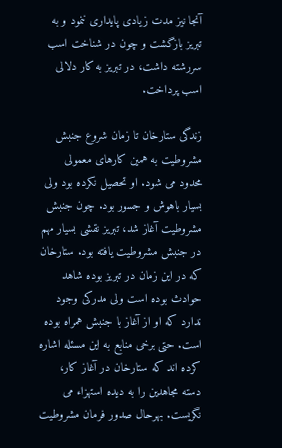آنجا نیز مدت زیادی پایداری ننمود و به تبریز بازگشت و چون در شناخت اسب سررشته داشت، در تبریز به کار دلالی اسب پرداخت.

زندگی ستارخان تا زمان شروع جنبش مشروطیت به همین کارهای معمولی محدود می شود. او تحصیل نکرده بود ولی بسیار باهوش و جسور بود. چون جنبش مشروطیت آغاز شد، تبریز نقشی بسیار مهم در جنبش مشروطیت یافته بود. ستارخان که در این زمان در تبریز بوده شاهد حوادث بوده است ولی مدرکی وجود ندارد که او از آغاز با جنبش همراه بوده است. حتی برخی منابع به این مسئله اشاره کرده اند که ستارخان در آغاز کار، دسته مجاهدین را به دیده استهزاء می نگریست. بهرحال صدور فرمان مشروطیت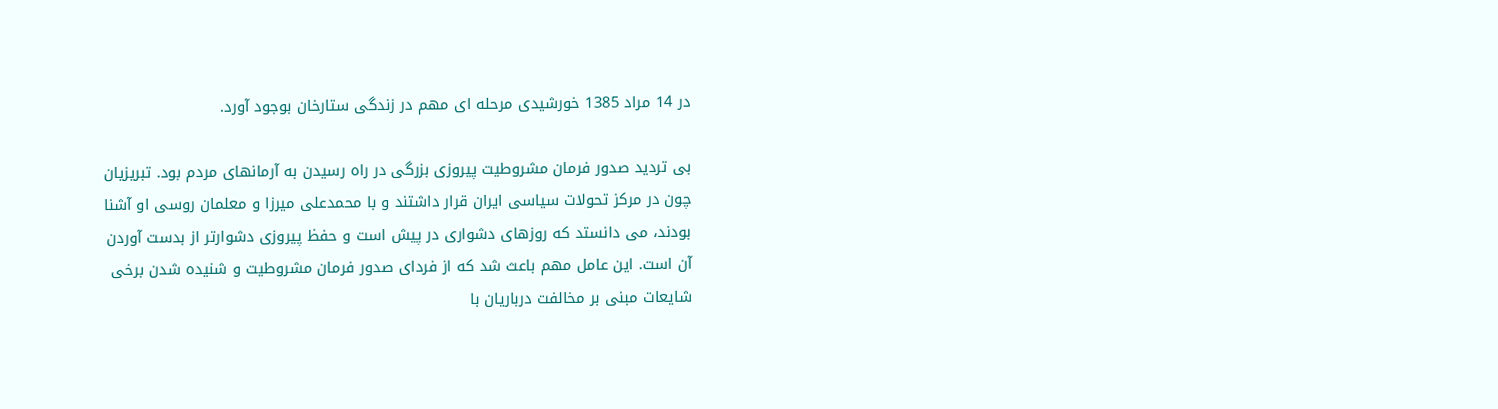در 14 مراد 1385 خورشیدی مرحله ای مهم در زندگی ستارخان بوجود آورد.

بی تردید صدور فرمان مشروطیت پیروزی بزرگی در راه رسیدن به آرمانهای مردم بود. تبریزیان چون در مرکز تحولات سیاسی ایران قرار داشتند و با محمدعلی میرزا و معلمان روسی او آشنا بودند، می دانستد که روزهای دشواری در پیش است و حفظ پیروزی دشوارتر از بدست آوردن آن است. این عامل مهم باعث شد که از فردای صدور فرمان مشروطیت و شنیده شدن برخی شایعات مبنی بر مخالفت درباریان با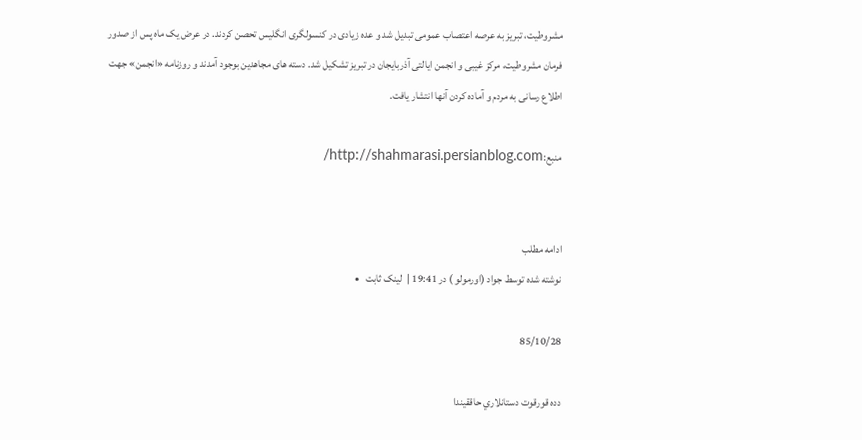مشروطیت، تبریز به عرصه اعتصاب عمومی تبدیل شد و عده زیادی در کنسولگری انگلیس تحصن کردند. در عرض یک ماه پس از صدور فرمان مشروطیت، مرکز غیبی و انجمن ایالتی آذربایجان در تبریز تشکیل شد. دسته های مجاهدین بوجود آمدند و روزنامه «انجمن» جهت اطلاع رسانی به مردم و آماده کردن آنها انتشار یافت.

منبع:http://shahmarasi.persianblog.com/


ادامه مطلب
نوشته شده توسط جواد (اورمولو ) در 19:41 |  لینک ثابت   •

85/10/28

دده قورقوت دستانلاري حاققيندا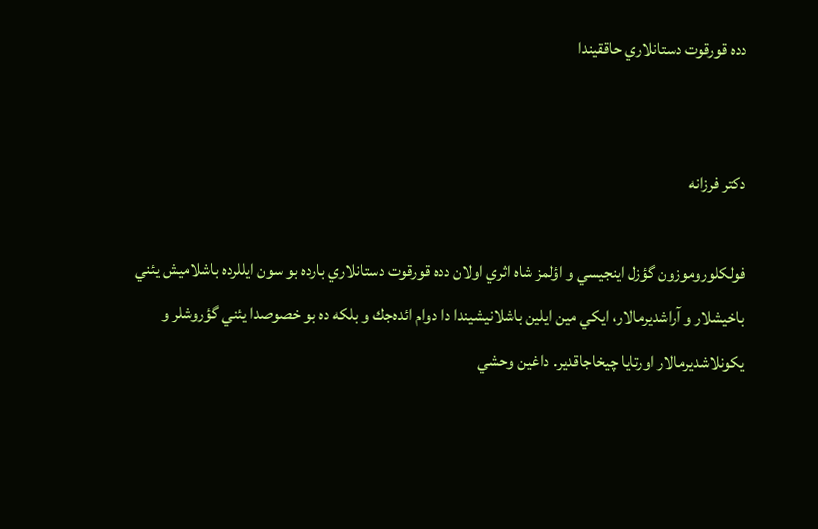دده قورقوت دستانلاري حاققيندا


دكتر فرزانه

فولكلوروموزون گؤزل اينجيسي و اؤلمز شاه اثري اولان دده قورقوت دستانلاري بارده بو سون ايللرده باشلاميش يئني باخيشلار و آراشديرمالار، ‌ايكي مين ايلين باشلانيشيندا دا دوام ائده‌جك و بلكه ده بو خصوصدا يئني گؤروشلر و يكونلاشديرمالار اورتايا چيخاجاقدير. داغين وحشي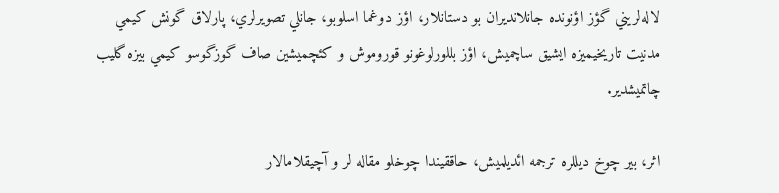لاله‌لريني گؤز اؤنونده جانلانديران بو دستانلار،‌ اؤز دوغما اسلوبو، جانلي تصويرلري، پارلاق گونش كيمي مدنيت تاريخيميزه‌ ايشيق ساچميش، ‌اؤز بللورلوغونو قوروموش و كئچميشين صاف گوزگوسو كيمي بيزه گليب چاتميشدير.

اثر، بير چوخ ديللره ترجمه ائديلميش، حاققيندا چوخلو مقاله لر و آچيقلامالار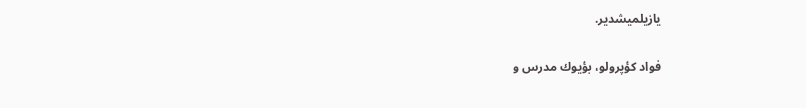يازيلميشدير.

فواد كؤپرولو، بؤيوك مدرس و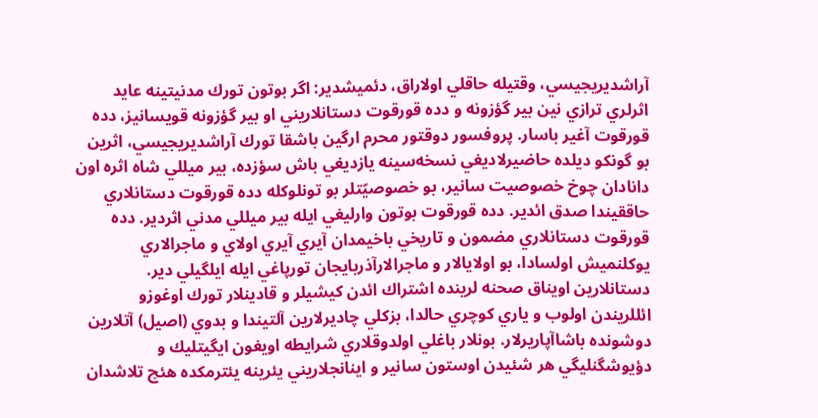آراشديريجيسي، وقتيله حاقلي اولاراق، دئميشدير: اگر بوتون تورك مدنيتينه عايد اثرلري ترازي نين بير گؤزونه و دده قورقوت دستانلاريني او بير گؤزونه قويسانيز، دده قورقوت آغير باسار. پروفسور دوقتور محرم ارگين باشقا تورك آراشديريجيسي، اثرين بو گونكو ديلده حاضيرلاديغي نسخه‌سينه يازديغي باش سؤزده، بير ميللي شاه اثره اون دانادان چوخ خصوصيت سانير، بو خصوصيّتلر بو تونلوكله دده قورقوت دستانلاري حاققيندا صدق ائدير. دده قورقوت بوتون وارليغي ايله بير ميللي مدني اثردير. دده قورقوت دستانلاري مضمون و تاريخي باخيمدان آيري آيري اولاي و ماجرالاري يوكلنميش اولسادا، بو اولايالار و ماجرالارآذربايجان تورپاغي ايله ايلگيلي دير. دستانلارين اويناق صحنه لرينده اشتراك ائدن كيشيلر و قادينلار تورك اوغوزو ائللريندن اولوب و ياري كوچري حالدا، بزكلي چاديرلارين آلتيندا و بدوي (اصيل) آتلارين دوشونده باشاآپاريرلار. بونلار باغلي اولدوقلاري شرايطه اويغون ايگيتليك و دؤيوشگنليگي هر شئيدن اوستون سانير و اينانجلاريني يئرينه يئترمكده هئچ تلاشدان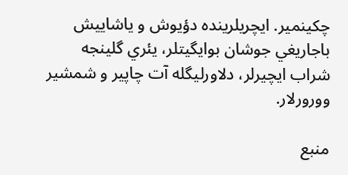چكينمير. ايچريلرينده دؤيوش و ياشاييش باجاريغي جوشان بوايگيتلر، يئري گلينجه شراب ايچيرلر، دلاورليگله آت چاپير و شمشير وورورلار.

منبع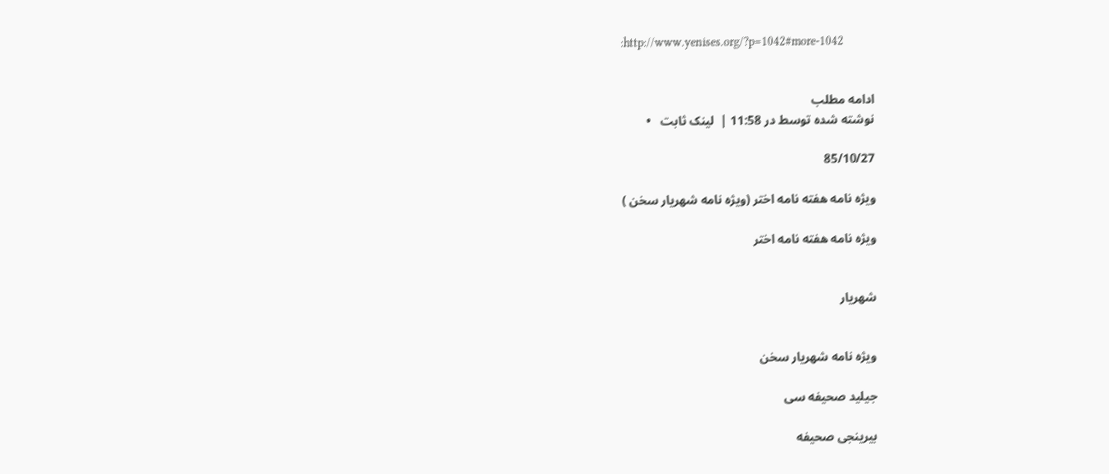:http://www.yenises.org/?p=1042#more-1042


ادامه مطلب
نوشته شده توسط در 11:58 |  لینک ثابت   •

85/10/27

ویژه نامه هفته نامه اختر (ویژه نامه شهریار سخن )

ویژه نامه هفته نامه اختر


شهریار


ویژه نامه شهریار سخن

جیلید صحیفه سی

بیرینجی صحیفه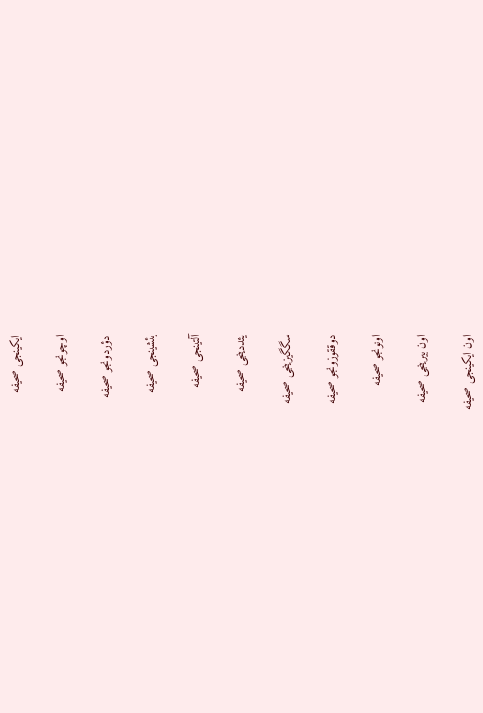ایکینجی صحیفه

اوچونجو صحیفه

دؤردونجو صحیفه

بئشینجی صحیفه

آلتینجی صحیفه

یئددینجی صحیفه

سگگیزینجی صحیفه

دوققوزونجو صحیفه

اونونجو صحیفه

اون بیرینجی صحیفه

اون ایکینجی صحیفه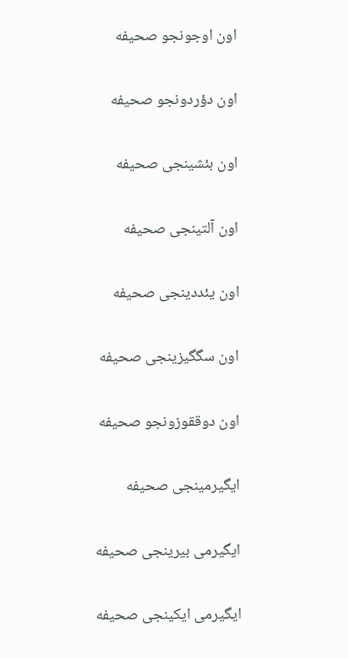اون اوجونجو صحیفه

اون دؤردونجو صحیفه

اون بئشینجی صحیفه

اون آلتینجی صحیفه

اون یئددینجی صحیفه

اون سگگیزینجی صحیفه

اون دوققوزونجو صحیفه

ایگیرمینجی صحیفه

ایگیرمی بیرینجی صحیفه

ایگیرمی ایکینجی صحیفه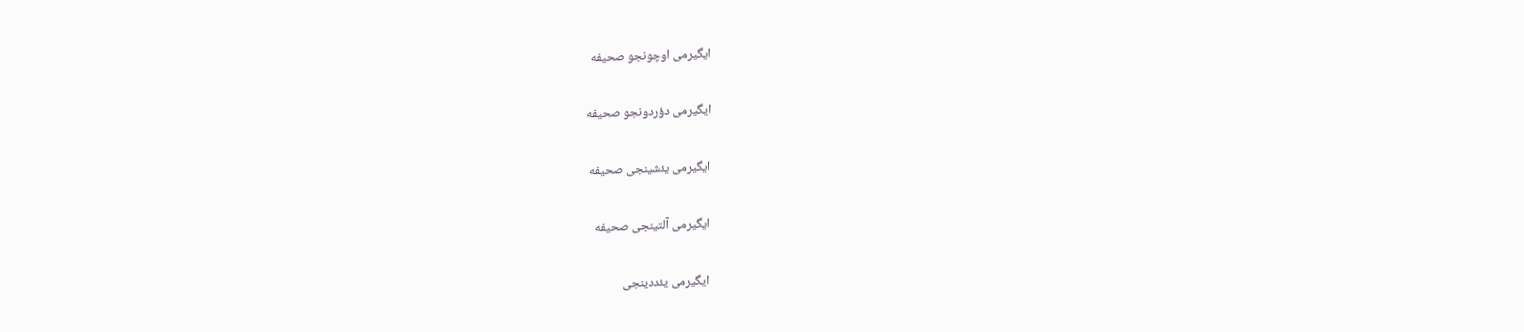ایگیرمی اوچونجو صحیفه

ایگیرمی دؤردونجو صحیفه

ایگیرمی یئشینجی صحیفه

ایگیرمی آلتینجی صحیفه

ایگیرمی یئددینجی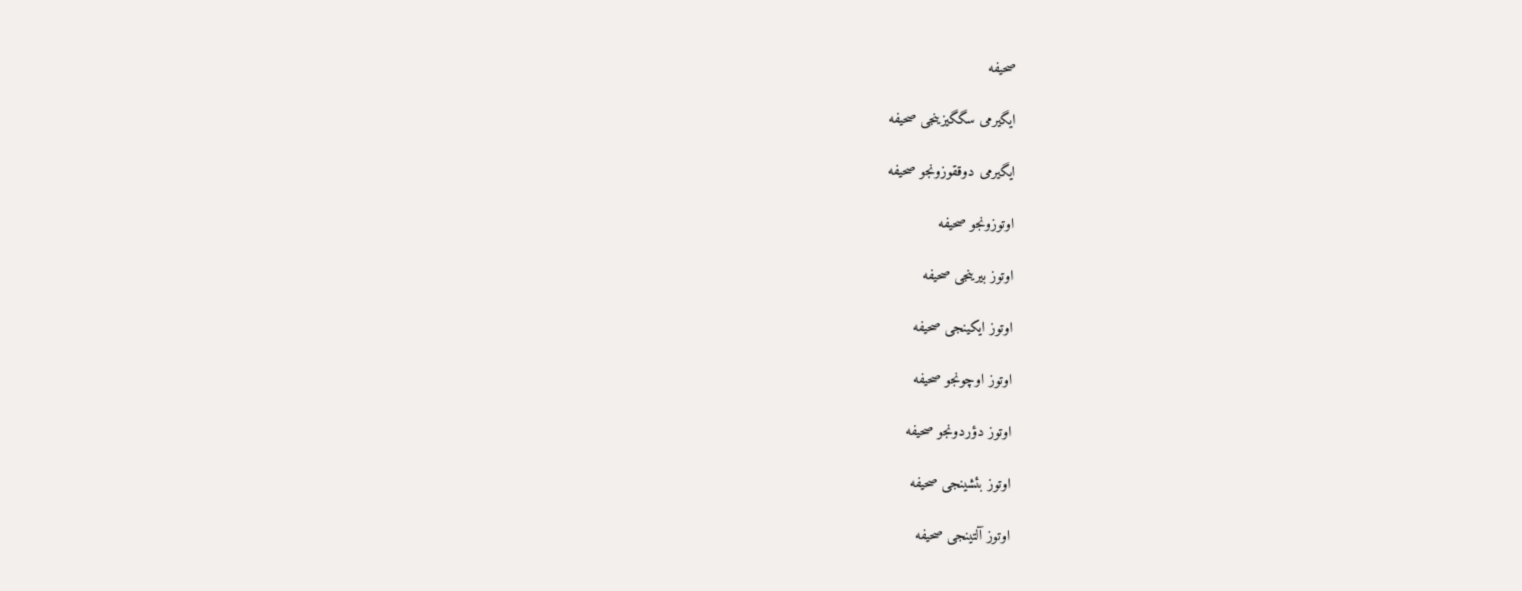صحیفه

ایگیرمی سگگیزینجی صحیفه

ایگیرمی دوققوزونجو صحیفه

اوتوزونجو صحیفه

اوتوز بیرینجی صحیفه

اوتوز ایکینجی صحیفه

اوتوز اوچونجو صحیفه

اوتوز دؤردونجو صحیفه

اوتوز بئشینجی صحیفه

اوتوز آلتینجی صحیفه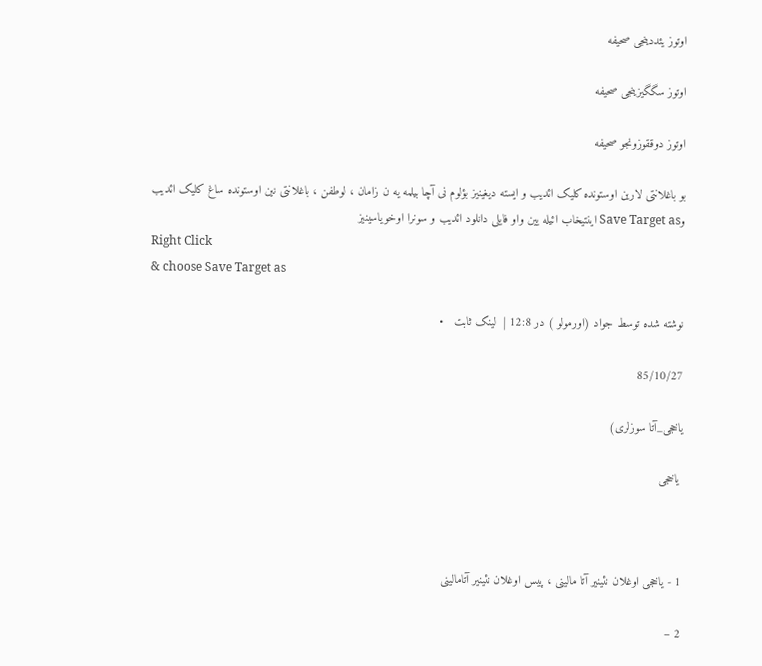اوتوز یئددینجی صحیفه

اوتوز سگگیزینجی صحیفه

اوتوز دوققوزونجو صحیفه

بو باغلانتی لارین اوستونده کلیک ائدیب و ایسته دیغینیز بؤلوم نی آچا بیلمه یه ن زامان ، لوطفن ، باغلانتی نین اوستونده ساغ کلیک ائدیب وSave Target as اینتیخاب ائیله یین واو فایلی دانلود ائدیب و سونرا اوخویاسینیز
Right Click
& choose Save Target as

نوشته شده توسط جواد (اورمولو ) در 12:8 |  لینک ثابت   •

85/10/27

یاخجی_آتا سوزلری)

 یاخجی



1 - یاخجی اوغلان نئینیر آتا مالینی ، پیس اوغلان نئینیر آتامالینی

2 –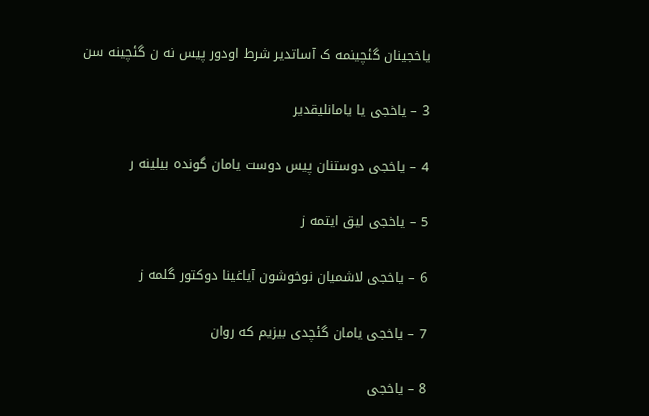یاخجینان گئچینمه ک آساتدیر شرط اودور پیس نه ن گئچینه سن

3 – یاخجی یا یامانلیقدیر

4 – یاخجی دوستنان پیس دوست یامان گونده بیلینه ر

5 – یاخجی لیق ایتمه ز

6 – یاخجی لاشمیان نوخوشون آیاغینا دوکتور گلمه ز

7 – یاخجی یامان گئچدی بیزیم که روان

8 – یاخجی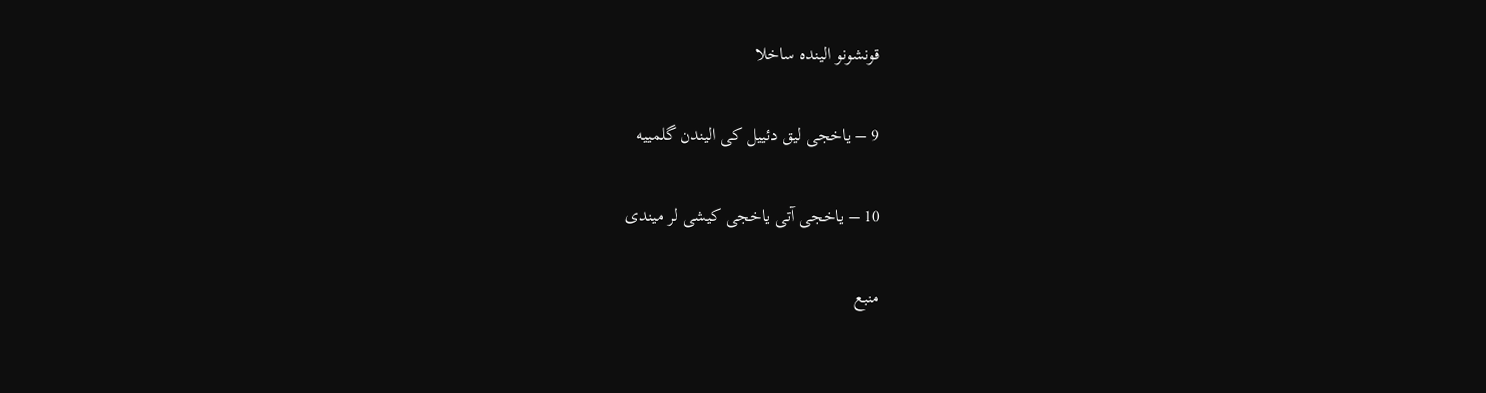قونشونو الینده ساخلا

9 – یاخجی لیق دئییل کی الیندن گلمییه

10 – یاخجی آتی یاخجی کیشی لر میندی

منبع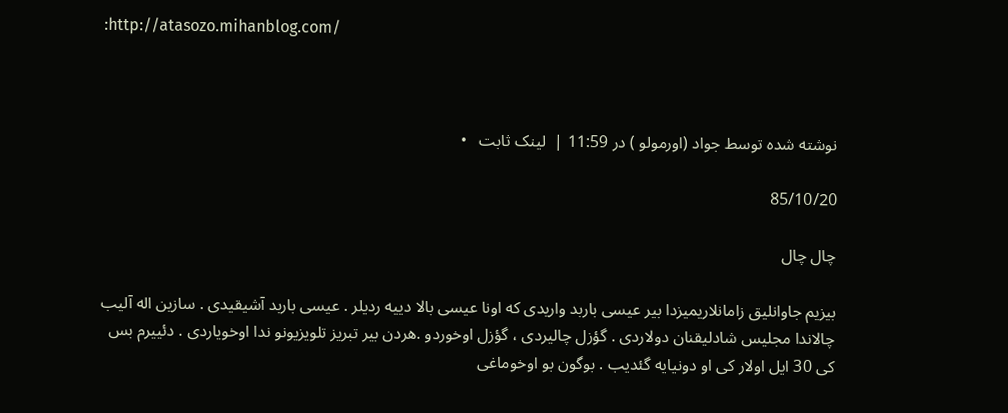:http://atasozo.mihanblog.com/



نوشته شده توسط جواد (اورمولو ) در 11:59 |  لینک ثابت   •

85/10/20

چال چال

بیزیم جاوانلیق زامانلاریمیزدا بیر عیسی باربد واریدی که اونا عیسی بالا دییه ردیلر . عیسی باربد آشیقیدی . سازین اله آلیب چالاندا مجلیس شادلیقنان دولاردی . گؤزل چالیردی ، گؤزل اوخوردو .هردن بیر تبریز تلویزیونو ندا اوخویاردی . دئییرم بس کی 30 ایل اولار کی او دونیایه گئدیب . بوگون بو اوخوماغی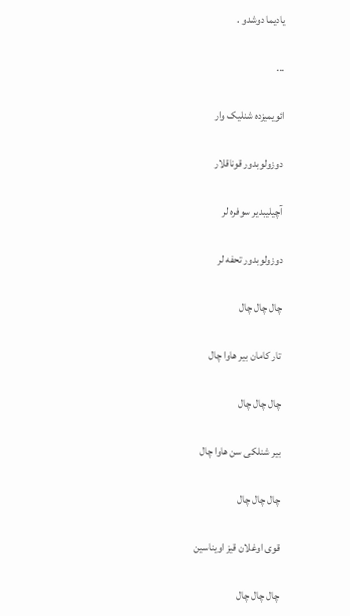یادیما دوشدو .

...

ائویمیزده شنلیک وار

دوزولوبدور قوناقلار

آچیلیبدیر سوفره لر

دوزولوبدور تحفه لر

چال چال چال

تار کامان بیر هاوا چال

چال چال چال

بیر شنلکی سن هاوا چال

چال چال چال

قوی اوغلان قیز اویناسین

چال چال چال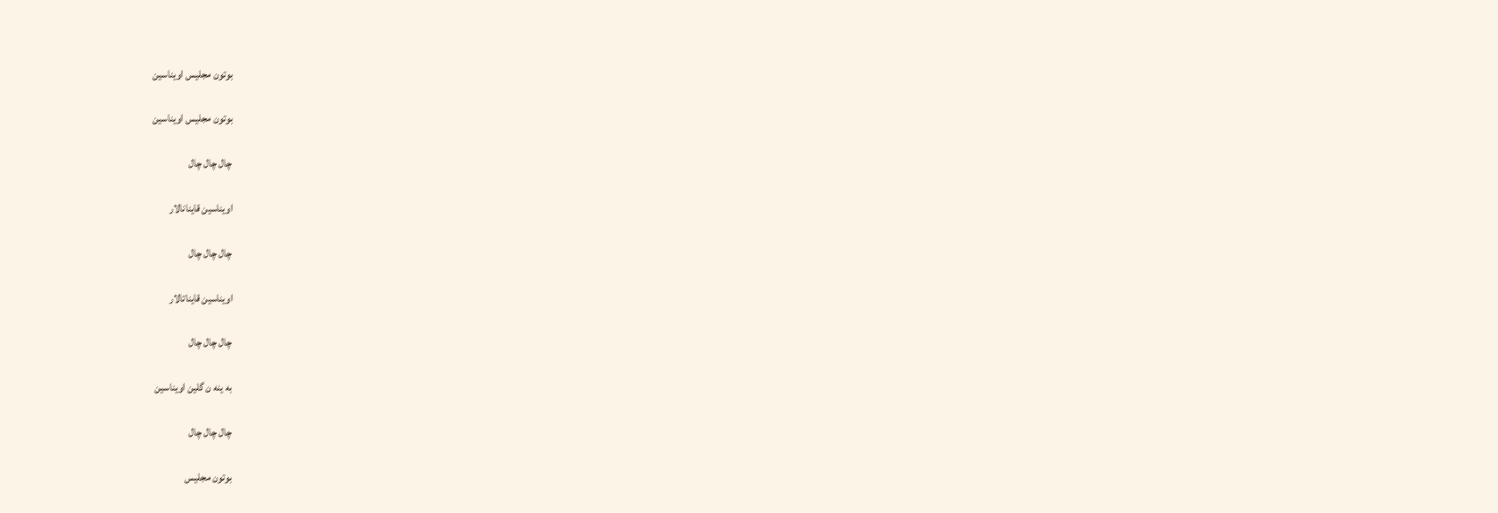بوتون مجلیس اویناسین

بوتون مجلیس اویناسین

چال چال چال

اویناسین قاینانالار

چال چال چال

اویناسین قایناتالار

چال چال چال

به ینه ن گلین اویناسین

چال چال چال

بوتون مجلیس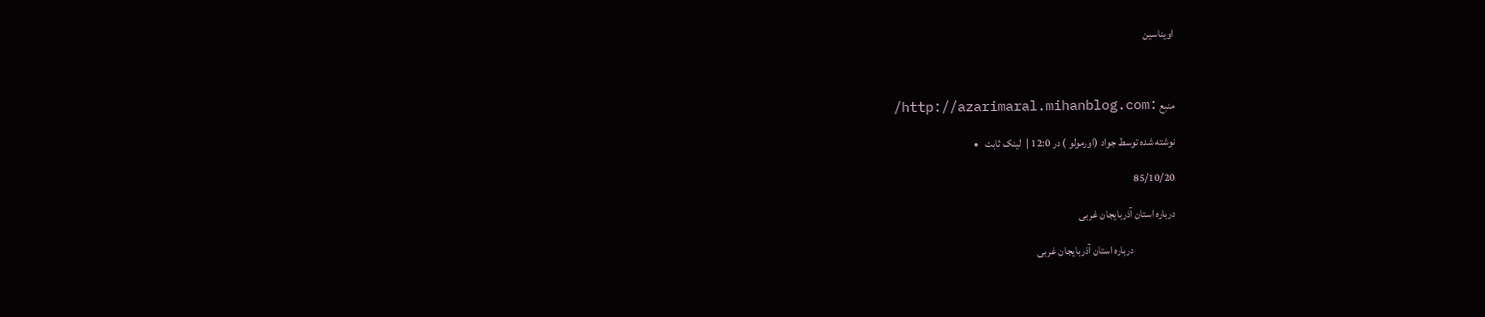اویناسین



منبع :http://azarimaral.mihanblog.com/

نوشته شده توسط جواد (اورمولو ) در 12:0 |  لینک ثابت   •

85/10/20

درباره استان آذربایجان غربی

                    درباره استان آذربایجان غربی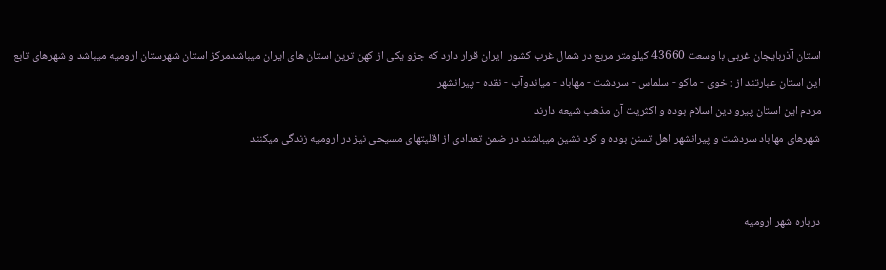استان آذربایجان غربی با وسعت 43660 کیلومتر مربع در شمال غرب کشور  ایران قرار دارد که جزو یکی از کهن ترین استان های ایران میباشدمرکز استان شهرستان ارومیه میباشد و شهرهای تابع  این استان عبارتند از : خوی - ماکو - سلماس - سردشت - مهاباد - میاندوآب - نقده - پیرانشهر
مردم این استان پیرو دین اسلام بوده و اکثریت آن مذهب شیعه دارند
شهرهای مهاباد سردشت و پیرانشهر اهل تسنن بوده و کرد نشین میباشند در ضمن تعدادی از اقلیتهای مسیحی نیز در ارومیه زندگی میکنند


درباره شهر ارومیه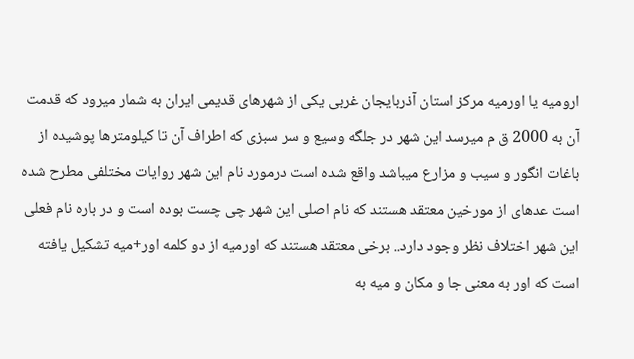ارومیه یا اورمیه مرکز استان آذربایجان غربی یکی از شهرهای قدیمی ایران به شمار میرود که قدمت آن به 2000 ق م میرسد این شهر در جلگه وسیع و سر سبزی که اطراف آن تا کیلومترها پوشیده از باغات انگور و سیب و مزارع میباشد واقع شده است درمورد نام این شهر روایات مختلفی مطرح شده است عدهای از مورخین معتقد هستند که نام اصلی این شهر چی چست بوده است و در باره نام فعلی این شهر اختلاف نظر وجود دارد.. برخی معتقد هستند که اورمیه از دو کلمه اور+میه تشکیل یافته است که اور به معنی جا و مکان و میه به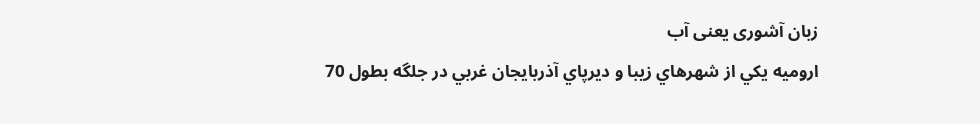زبان آشوری یعنی آب
اروميه يكي از شهرهاي زيبا و ديرپاي آذربايجان غربي در جلگه بطول 70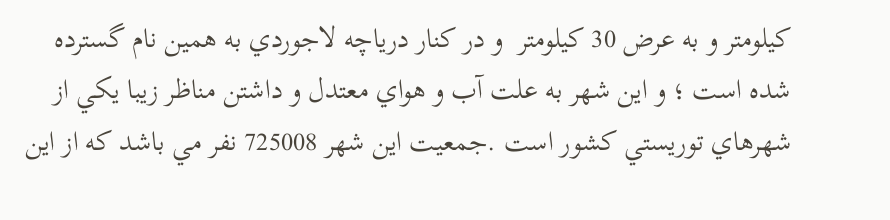كيلومتر و به عرض 30 كيلومتر  و در كنار درياچه لاجوردي به همين نام گسترده شده است ؛ و اين شهر به علت آب و هواي معتدل و داشتن مناظر زيبا يكي از شهرهاي توريستي كشور است .جمعيت اين شهر 725008 نفر مي باشد كه از اين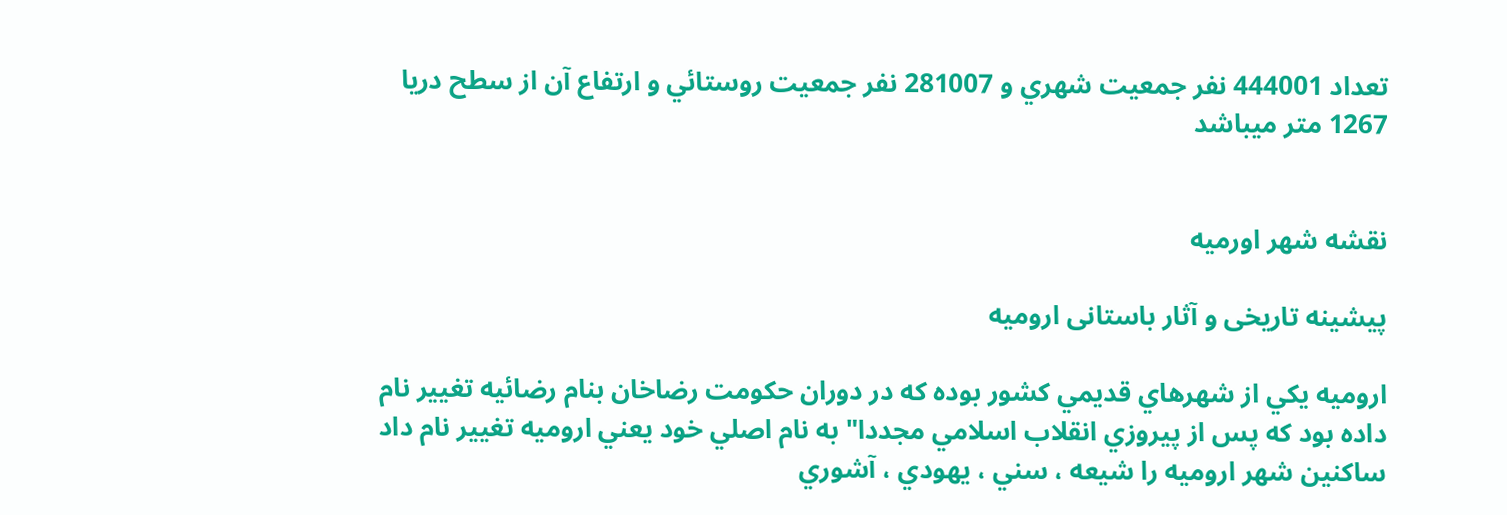تعداد 444001 نفر جمعيت شهري و 281007 نفر جمعيت روستائي و ارتفاع آن از سطح دريا 1267 متر ميباشد


نقشه شهر اورمیه

پیشینه تاریخی و آثار باستانی ارومیه

اروميه يكي از شهرهاي قديمي كشور بوده كه در دوران حكومت رضاخان بنام رضائيه تغيير نام داده بود كه پس از پيروزي انقلاب اسلامي مجددا" به نام اصلي خود يعني اروميه تغيير نام داد
ساكنين شهر اروميه را شيعه ، سني ، يهودي ، آشوري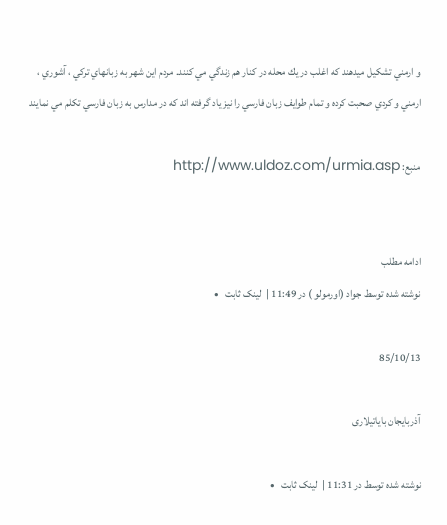و ارمني تشكيل ميدهند كه اغلب در يك محله در كنار هم زندگي مي كنند. مردم اين شهر به زبانهاي تركي ، آشوري ، ارمني و كردي صحبت كرده و تمام طوايف زبان فارسي را نيز ياد گرفته اند كه در مدارس به زبان فارسي تكلم مي نمايند

منبع: http://www.uldoz.com/urmia.asp


ادامه مطلب
نوشته شده توسط جواد (اورمولو ) در 11:49 |  لینک ثابت   •

85/10/13

آذربایجان بایاتیلاری

نوشته شده توسط در 11:31 |  لینک ثابت   •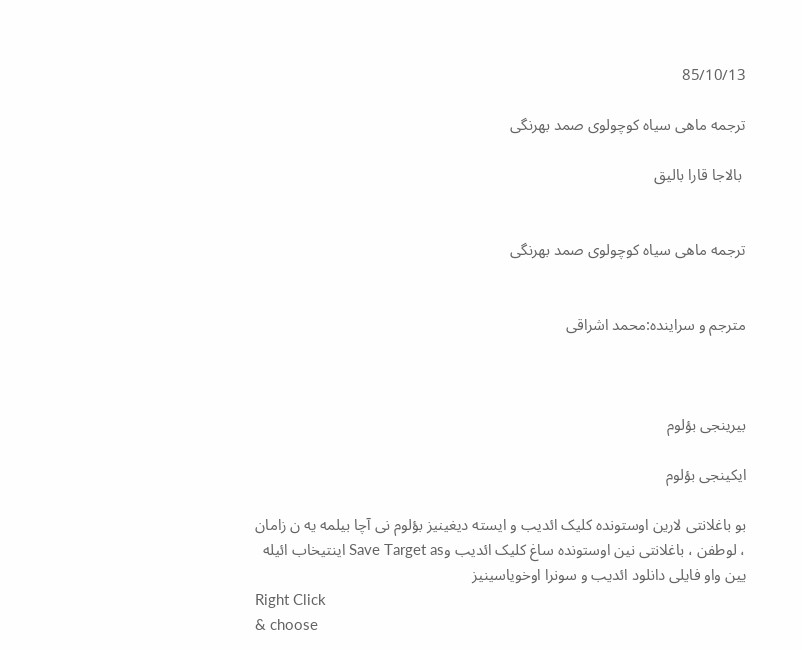85/10/13

ترجمه ماهی سیاه کوچولوی صمد بهرنگی

 بالاجا قارا بالیق


ترجمه ماهی سیاه کوچولوی صمد بهرنگی


مترجم و سراینده:محمد اشراقی



بیرینجی بؤلوم

ایکینجی بؤلوم

بو باغلانتی لارین اوستونده کلیک ائدیب و ایسته دیغینیز بؤلوم نی آچا بیلمه یه ن زامان ، لوطفن ، باغلانتی نین اوستونده ساغ کلیک ائدیب وSave Target as اینتیخاب ائیله یین واو فایلی دانلود ائدیب و سونرا اوخویاسینیز
Right Click
& choose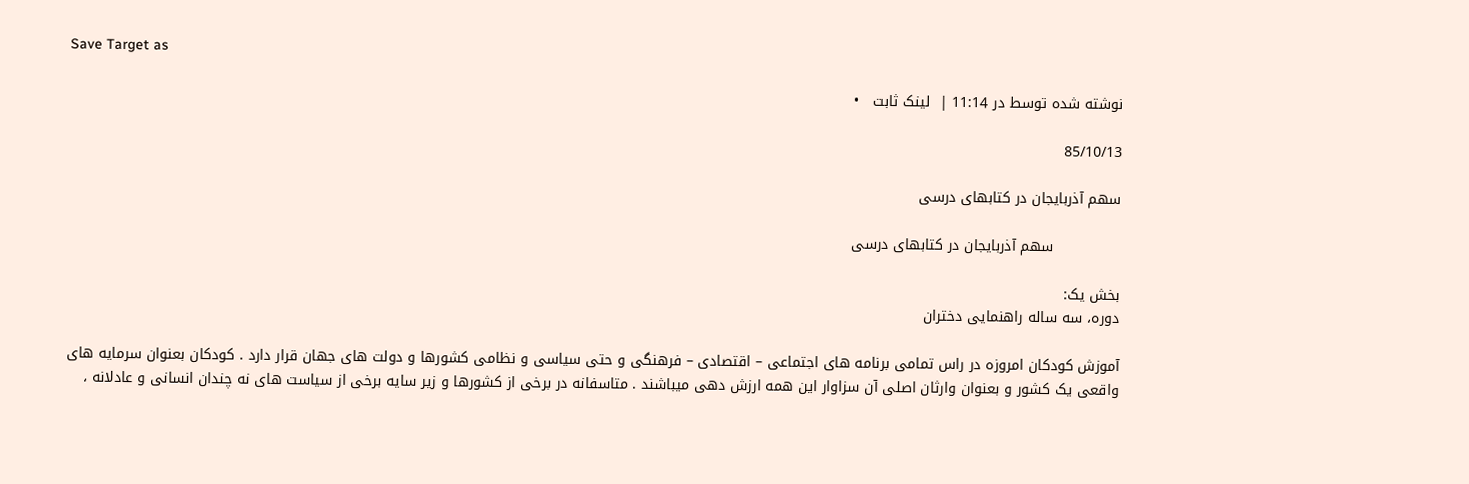Save Target as

نوشته شده توسط در 11:14 |  لینک ثابت   •

85/10/13

سهم آذربایجان در کتابهای درسی

              سهم آذربایجان در کتابهای درسی

بخش یک:
دوره، سه ساله راهنمایی دختران

آموزش کودکان امروزه در راس تمامی برنامه های اجتماعی – اقتصادی – فرهنگی و حتی سیاسی و نظامی کشورها و دولت های جهان قرار دارد . کودکان بعنوان سرمایه های واقعی یک کشور و بعنوان وارثان اصلی آن سزاوار این همه ارزش دهی میباشند . متاسفانه در برخی از کشورها و زیر سایه برخی از سیاست های نه چندان انسانی و عادلانه ،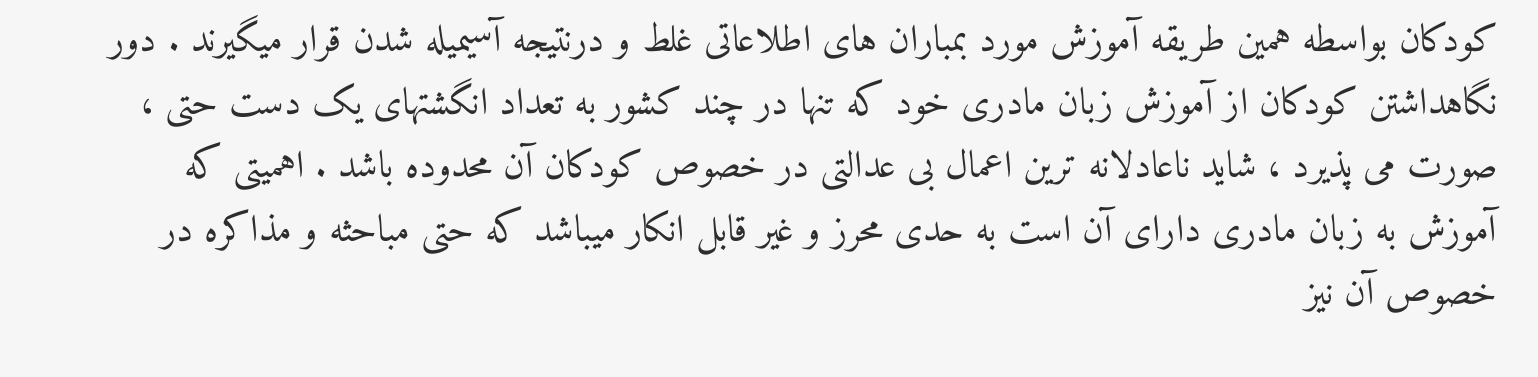کودکان بواسطه همین طریقه آموزش مورد بمباران های اطلاعاتی غلط و درنتیجه آسیمیله شدن قرار میگیرند . دور نگاهداشتن کودکان از آموزش زبان مادری خود که تنها در چند کشور به تعداد انگشتهای یک دست حتی ، صورت می پذیرد ، شاید ناعادلانه ترین اعمال بی عدالتی در خصوص کودکان آن محدوده باشد . اهمیتی که آموزش به زبان مادری دارای آن است به حدی محرز و غیر قابل انکار میباشد که حتی مباحثه و مذاکره در خصوص آن نیز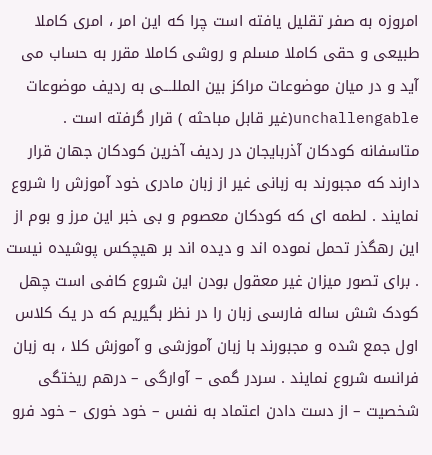امروزه به صفر تقلیل یافته است چرا که این امر ، امری کاملا طبیعی و حقی کاملا مسلم و روشی کاملا مقرر به حساب می آید و در میان موضوعات مراکز بین المللـــی به ردیف موضوعات unchallengable(غیر قابل مباحثه ) قرار گرفته است .
متاسفانه کودکان آذربایجان در ردیف آخرین کودکان جهان قرار دارند که مجبورند به زبانی غیر از زبان مادری خود آموزش را شروع نمایند . لطمه ای که کودکان معصوم و بی خبر این مرز و بوم از این رهگذر تحمل نموده اند و دیده اند بر هیچکس پوشیده نیست . برای تصور میزان غیر معقول بودن این شروع کافی است چهل کودک شش ساله فارسی زبان را در نظر بگیریم که در یک کلاس اول جمع شده و مجبورند با زبان آموزشی و آموزش کلا ، به زبان فرانسه شروع نمایند . سردر گمی – آوارگی – درهم ریختگی شخصیت – از دست دادن اعتماد به نفس – خود خوری – خود فرو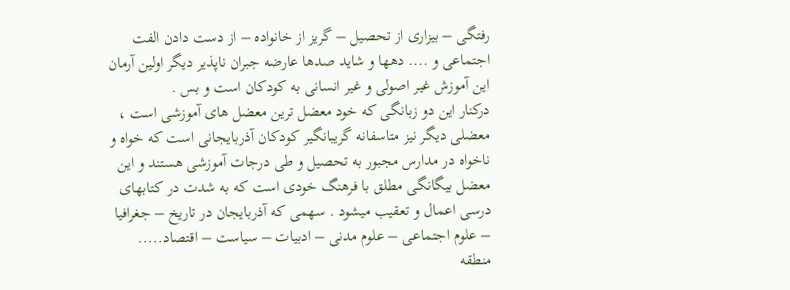رفتگی – بیزاری از تحصیل – گریز از خانواده – از دست دادن الفت اجتماعی و .... دهها و شاید صدها عارضه جبران ناپذیر دیگر اولین آرمان این آموزش غیر اصولی و غیر انسانی به کودکان است و بس .
درکنار این دو زبانگی که خود معضل ترین معضل های آموزشی است ، معضلی دیگر نیز متاسفانه گریبانگیر کودکان آذربایجانی است که خواه و ناخواه در مدارس مجبور به تحصیل و طی درجات آموزشی هستند و این معضل بیگانگی مطلق با فرهنگ خودی است که به شدت در کتابهای درسی اعمال و تعقیب میشود . سهمی که آذربایجان در تاریخ – جغرافیا – علوم اجتماعی – علوم مدنی – ادبیات – سیاست – اقتصاد..... منطقه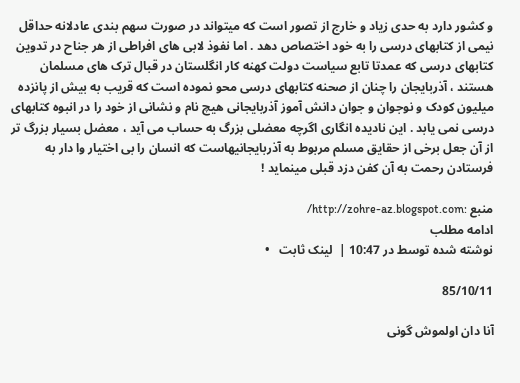و کشور دارد به حدی زیاد و خارج از تصور است که میتواند در صورت سهم بندی عادلانه حداقل نیمی از کتابهای درسی را به خود اختصاص دهد . اما نفوذ لابی های افراطی از هر جناح در تدوین کتابهای درسی که عمدتا تابع سیاست دولت کهنه کار انگلستان در قبال ترک های مسلمان هستند ، آذربایجان را چنان از صحنه کتابهای درسی محو نموده است که قریب به بیش از پانزده میلیون کودک و نوجوان و جوان دانش آموز آذربایجانی هیچ نام و نشانی از خود را در انبوه کتابهای درسی نمی یابد . این نادیده انگاری اگرچه معضلی بزرگ به حساب می آید ، معضل بسیار بزرگ تر از آن جعل برخی از حقایق مسلم مربوط به آذربایجانیهاست که انسان را بی اختیار وا دار به فرستادن رحمت به آن کفن دزد قبلی مینماید !

منبع :http://zohre-az.blogspot.com/
ادامه مطلب
نوشته شده توسط در 10:47 |  لینک ثابت   •

85/10/11

آنا دان اولموش گونی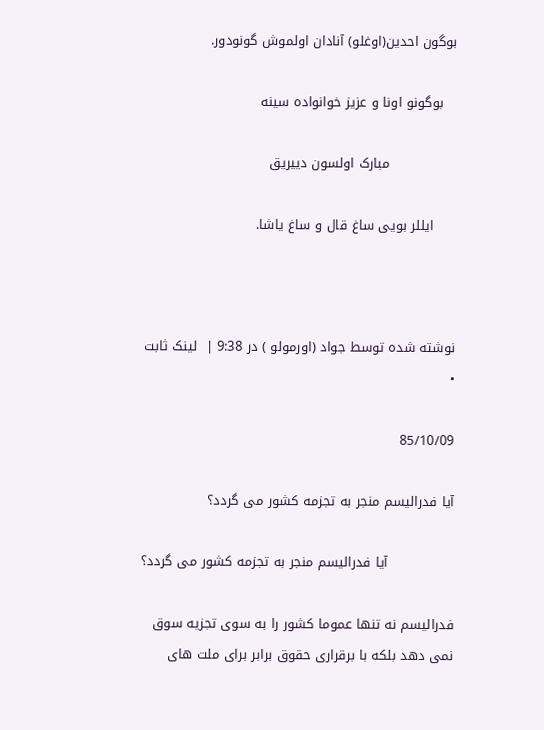بوگون احدین(اوغلو) آنادان اولموش گونودور.

   بوگونو اونا و عزیز خوانواده سینه

               مبارک اولسون دییریق

     ایللر بویی ساغ قال و ساغ یاشا.



نوشته شده توسط جواد (اورمولو ) در 9:38 |  لینک ثابت   •

85/10/09

آيا فدرالیسم منجر به تجزمه كشور می گردد؟

               آيا فدرالیسم منجر به تجزمه كشور می گردد؟

فدراليسم نه تنها عموما كشور را به سوى تجزيه سوق نمی دهد بلكه با برقراری حقوق برابر برای ملت هاى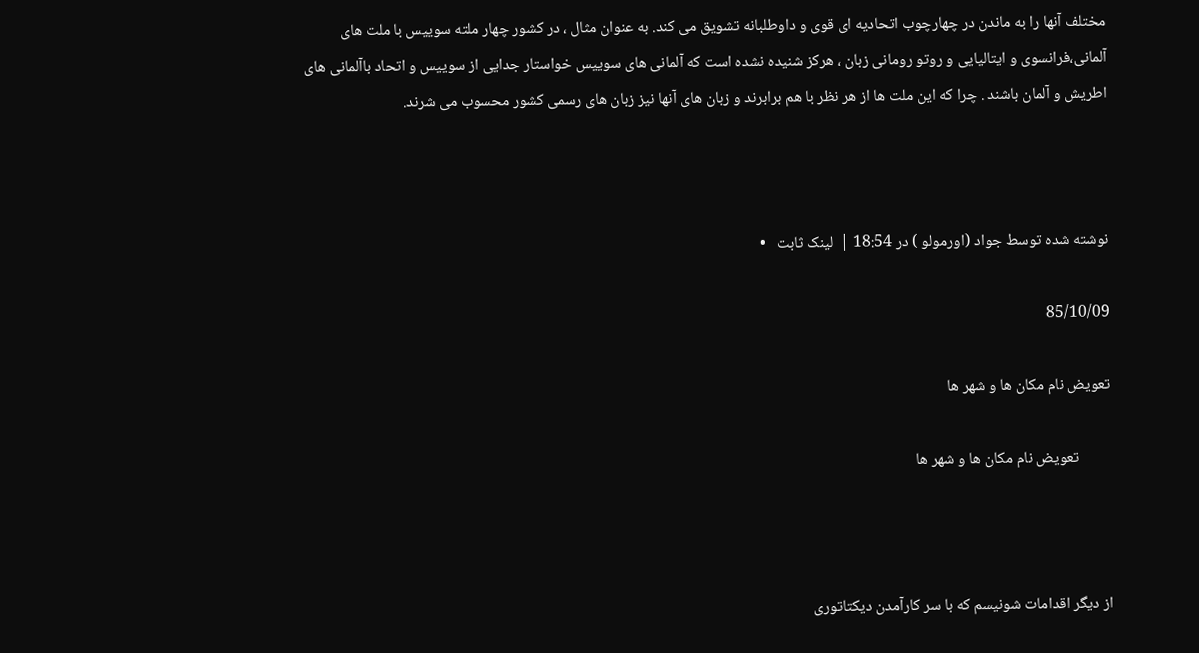مختلف آنها را به ماندن در چهارچوب اتحاديه اى قوى و داوطلبانه تشويق می كند. به عنوان مثال ، در كشور چهار ملته سوییس با ملت هاى آلمانى،فرانسوى و ايتاليايى و روتو رومانى زبان ، هركز شنيده نشده است كه آلمانی هاى سوييس خواستار جدايى از سوییس و اتحاد باآلمانی هاى اطريش و آلمان باشند . چرا كه اين ملت ها از هر نظر با هم برابرند و زبان هاى آنها نيز زبان هاى رسمى كشور محسوب می شرند.



نوشته شده توسط جواد (اورمولو ) در 18:54 |  لینک ثابت   •

85/10/09

تعویض نام مکان ها و شهر ها

         تعویض نام مکان ها و شهر ها



از دیگر اقدامات شونیسم که با سر کارآمدن دیکتاتوری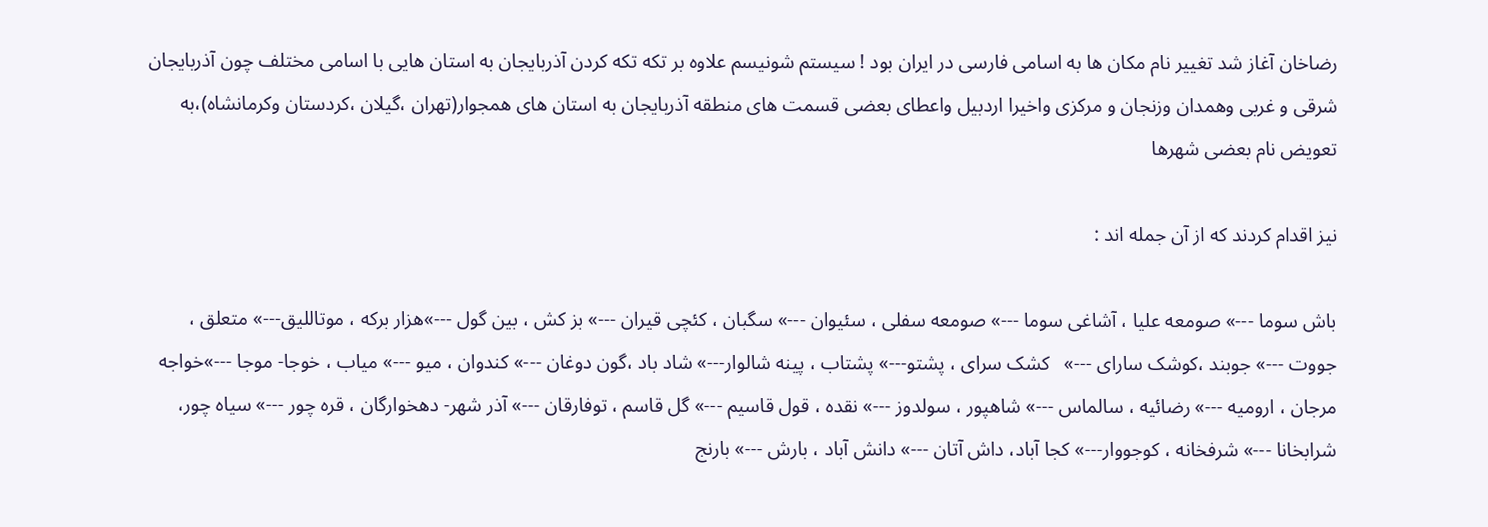رضاخان آغاز شد تغییر نام مکان ها به اسامی فارسی در ایران بود ! سیستم شونیسم علاوه بر تکه تکه کردن آذربایجان به استان هایی با اسامی مختلف چون آذربایجان شرقی و غربی وهمدان وزنجان و مرکزی واخیرا اردبیل واعطای بعضی قسمت های منطقه آذربایجان به استان های همجوار(تهران ،گیلان ،کردستان وکرمانشاه)،به تعویض نام بعضی شهرها

نیز اقدام کردند که از آن جمله اند :

باش سوما ---» صومعه علیا ، آشاغی سوما ---» صومعه سفلی ، سئیوان ---» سگبان ، کئچی قیران ---» بز کش ، بین گول ---»هزار برکه ، موتاللیق---» متعلق ، جووت ---» جوبند ،کوشک سارای ---»   کشک سرای ، پشتو---» پشتاب ، پینه شالوار---» شاد باد ،گون دوغان ---» کندوان ، میو ---» میاب ، خوجا- موجا ---»خواجه مرجان ، ارومیه ---» رضائیه ، سالماس ---» شاهپور ، سولدوز ---» نقده ، قول قاسیم ---» گل قاسم ، توفارقان ---» آذر شهر- دهخوارگان ، قره چور ---» سیاه چور، شرابخانا ---» شرفخانه ، کوجووار---» کجا آباد، داش آتان ---» دانش آباد ، بارش ---» بارنج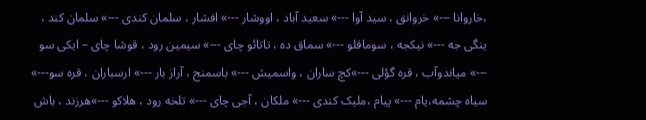،خاروانا ---» خروانق ، سید آوا ---» سعید آباد ، اووشار ---» افشار ، سلمان کندی ---» سلمان کند ، ینگی جه ---» نیکجه ، سوماقلو ---» سماق ده ، تاتائو چای ---» سیمین رود ، قوشا چای – ایکی سو ---» میاندوآب ، قره گؤلی ---»کچ ساران ، واسمیش ---» باسمنج ، آراز بار ---» ارسباران ، قره سو---» سیاه چشمه،یام ---» پیام ،ملیک کندی ---» ملکان ، آجی چای ---» تلخه رود ، هلاکو ---»هرزند ، باش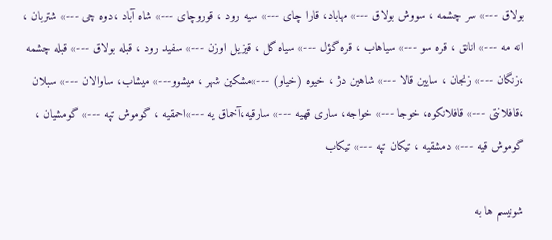بولاق ---» سر چشمه ، سووش بولاق ---» مهاباد، قارا چای ---» سیه رود ، قوروچای ---» شاه آباد ،دوه چی ---» شتربان ، انه مه ---» انانق ، قره سو ---» سیاهاب ، قره گؤل ---» سیاه گل ، قیزیل اوزن ---» سفید رود ، قبله بولاق ---» قبله چشمه ،زنگان ---» زنجان ، سایین قالا ---» شاهین دژ ، خیوه (خیاو) ---»مشکین شهر ، میشوو---» میشاب، ساوالان ---» سبلان ،قافلانتی ---» قافلانکوه، خوجا ---» خواجه، ساری قهیه ---» سارقیه،آخماق یه ---»احمقیه ، گوموش تپه ---» گومشیان ، گوموش قیه ---» دمشقیه ، تیکان تپه ---» تیکاب

شونیسم ها به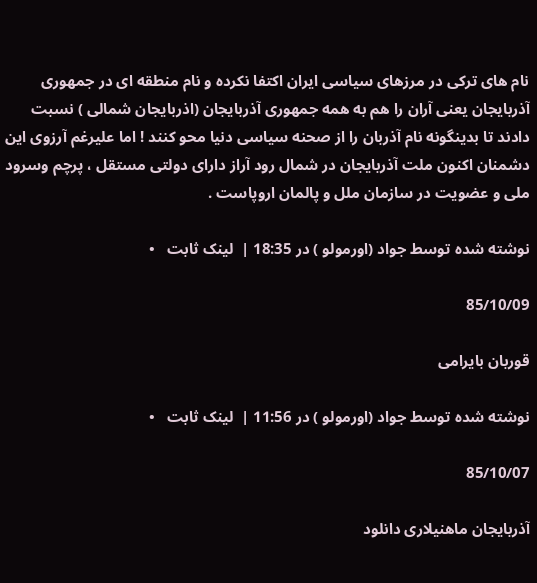نام های ترکی در مرزهای سیاسی ایران اکتفا نکرده و نام منطقه ای در جمهوری آذربایجان یعنی آران را هم به همه جمهوری آذربایجان (اذربایجان شمالی ) نسبت دادند تا بدینگونه نام آذربان را از صحنه سیاسی دنیا محو کنند ! اما علیرغم آرزوی این دشمنان اکنون ملت آذربایجان در شمال رود آراز دارای دولتی مستقل ، پرچم وسرود ملی و عضویت در سازمان ملل و پالمان اروپاست .

نوشته شده توسط جواد (اورمولو ) در 18:35 |  لینک ثابت   •

85/10/09

قوربان بایرامی

نوشته شده توسط جواد (اورمولو ) در 11:56 |  لینک ثابت   •

85/10/07

آذربایجان ماهنیلاری دانلود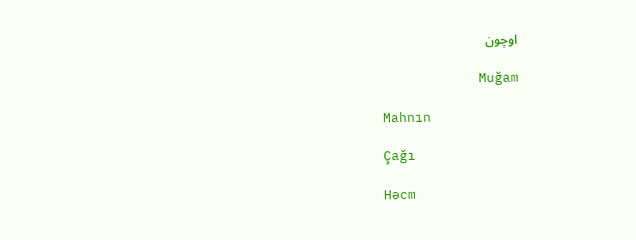اوچون

            Muğam

Mahnın

Çağı

Həcm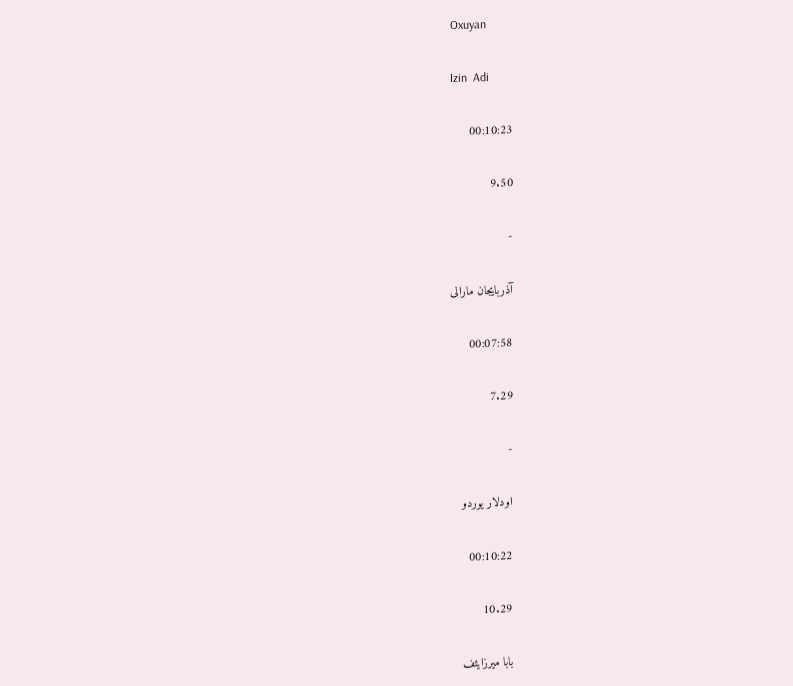Oxuyan

Izin  Adi

00:10:23

9.50

-

آذربايجان مارالی

00:07:58

7.29

-

اودلار يوردو

00:10:22

10.29

بابا ميرزايئف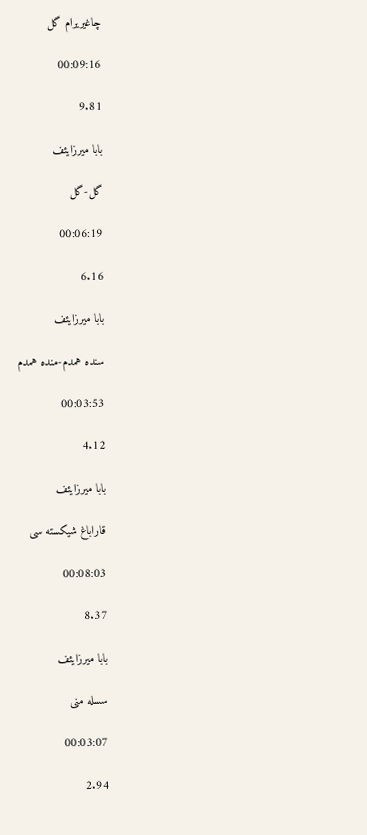چاغيريرام گل

00:09:16

9.81

بابا ميرزايئف

گل-گل

00:06:19

6.16

بابا ميرزايئف

سنده همدم-منده همدم

00:03:53

4.12

بابا ميرزايئف

قاراباغ شيکسته سی

00:08:03

8.37

بابا ميرزايئف

سسله منی

00:03:07

2.94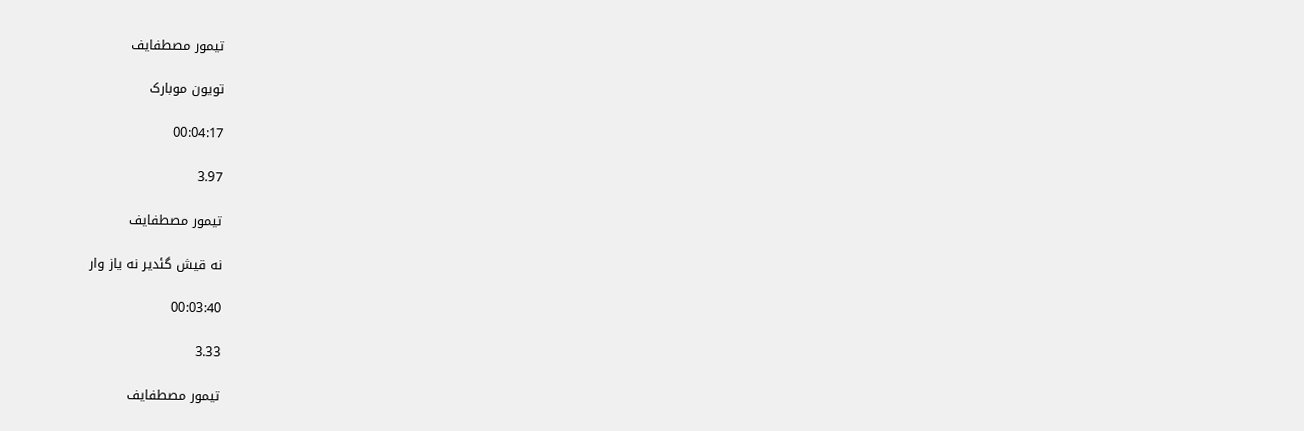تيمور مصطفايف

تويون موبارک

00:04:17

3.97

تيمور مصطفايف

نه قيش گئدير نه ياز وار

00:03:40

3.33

تيمور مصطفايف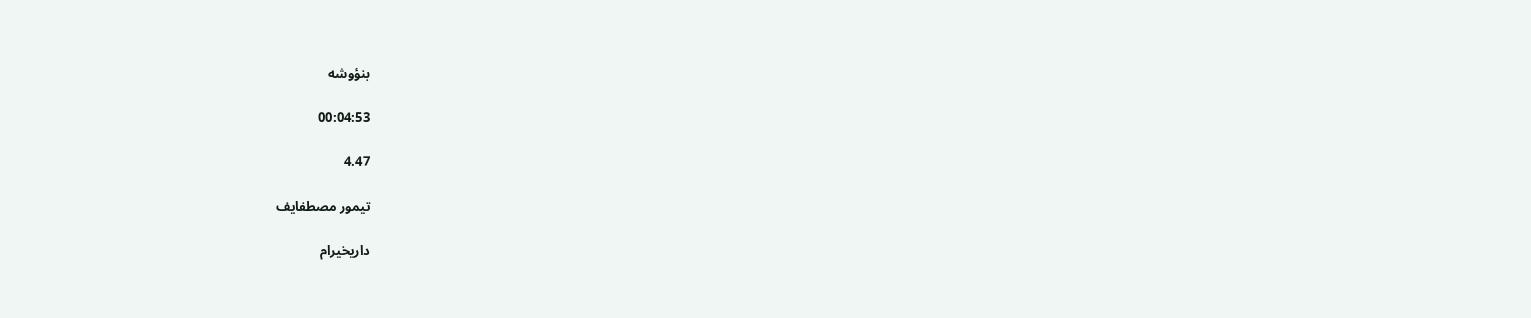بنؤوشه

00:04:53

4.47

تيمور مصطفايف

داريخيرام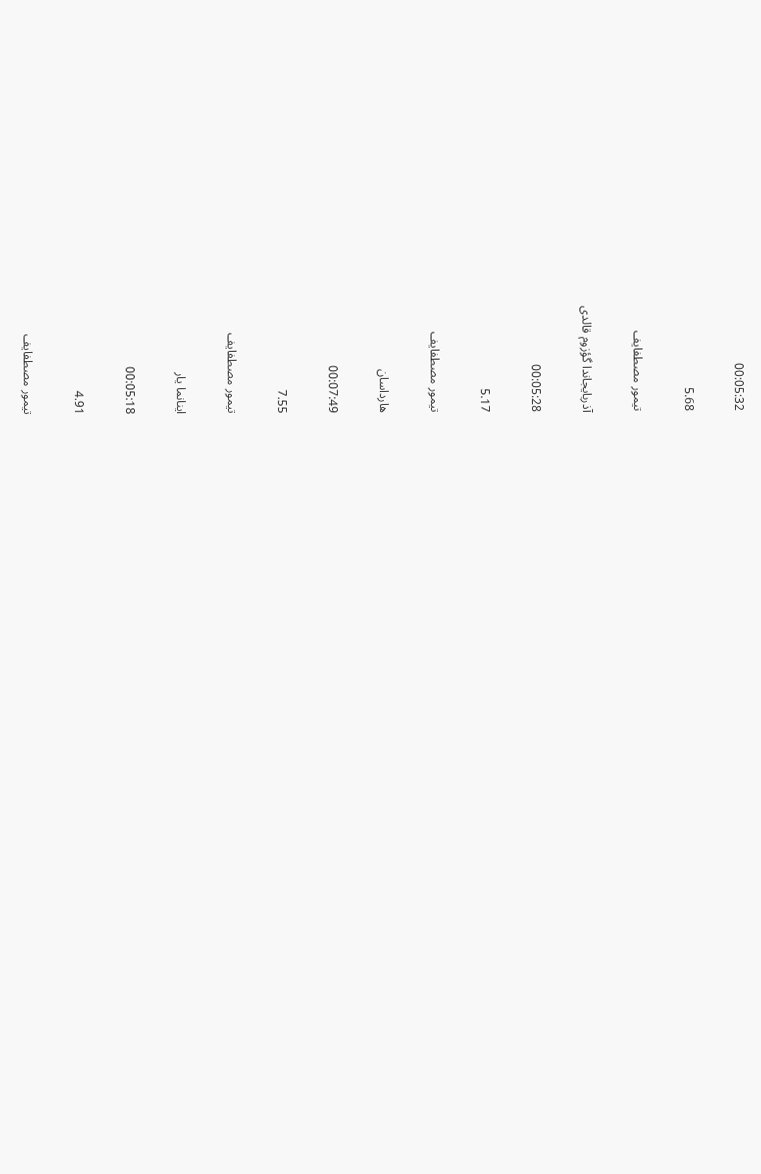00:05:32

5.68

تيمور مصطفايف

آذربايجاندا گؤزوم قالدی

00:05:28

5.17

تيمور مصطفايف

هارداسان

00:07:49

7.55

تيمور مصطفايف

اينانما يار

00:05:18

4.91

تيمور مصطفايف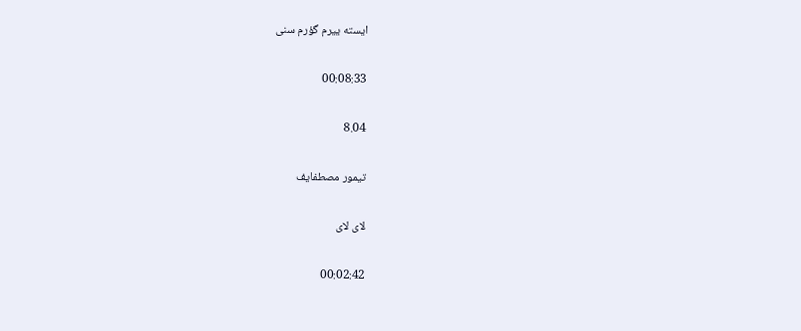ايسته ييرم گؤرم سنی

00:08:33

8.04

تيمور مصطفايف

لای لای

00:02:42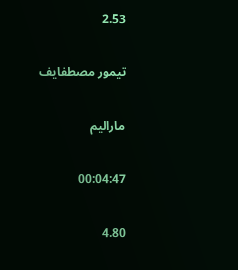2.53

تيمور مصطفايف

ماراليم

00:04:47

4.80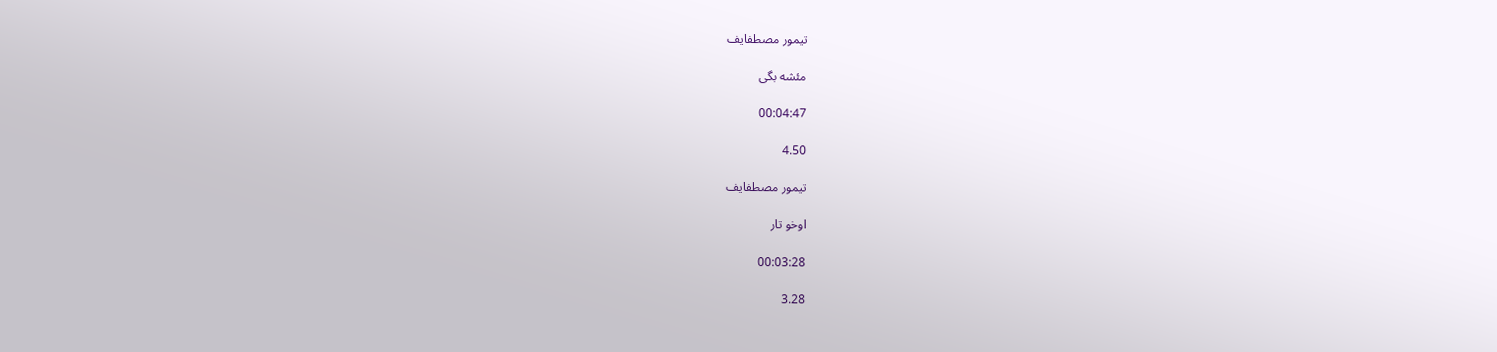تيمور مصطفايف

مئشه بگی

00:04:47

4.50

تيمور مصطفايف

اوخو تار

00:03:28

3.28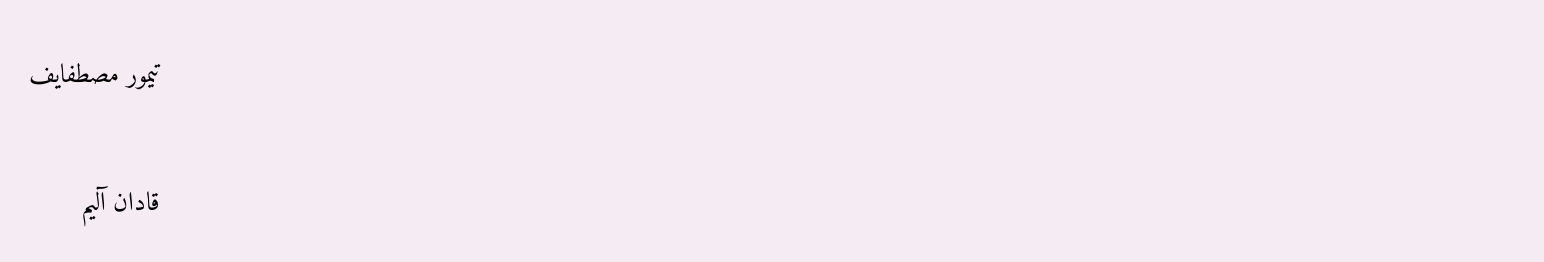تيمور مصطفايف

قادان آليم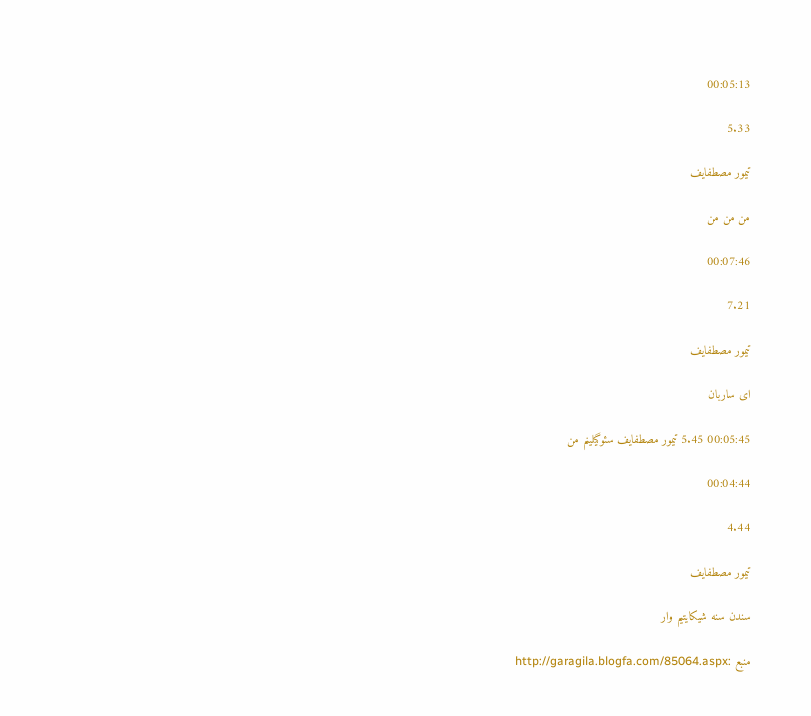00:05:13

5.33

تيمور مصطفايف

من من من

00:07:46

7.21

تيمور مصطفايف

ای ساربان

00:05:45 5.45 تيمور مصطفايف سئوگيلينم من

00:04:44

4.44

تيمور مصطفايف

سندن سنه شيکايتيم وار

منبع :http://garagila.blogfa.com/85064.aspx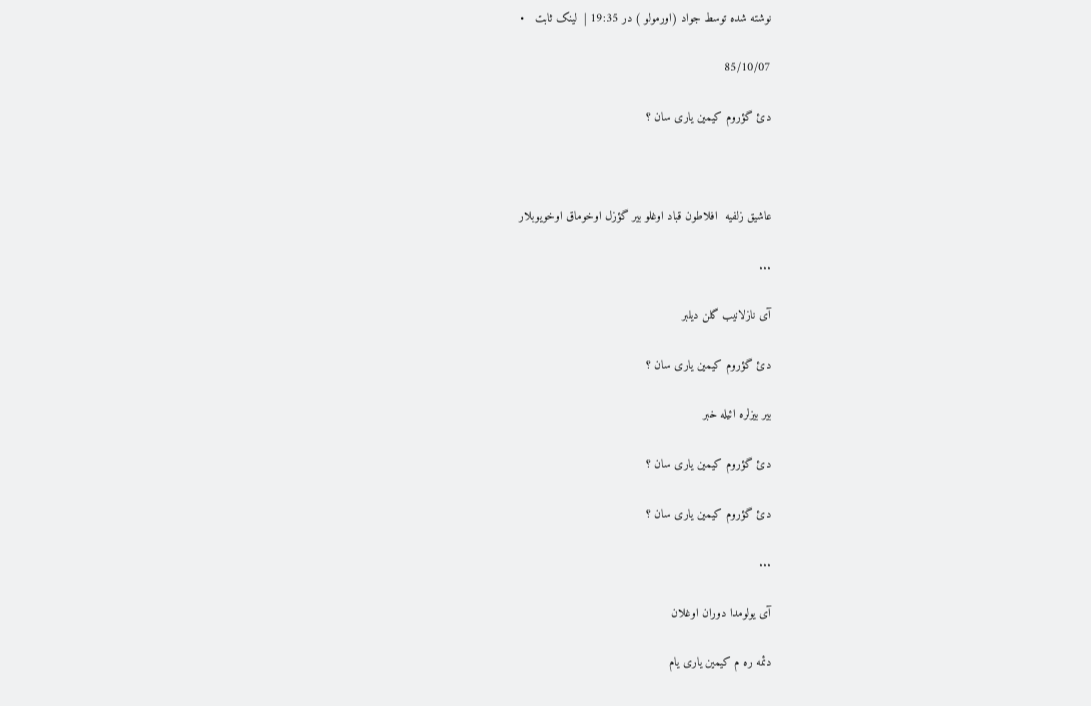نوشته شده توسط جواد (اورمولو ) در 19:35 |  لینک ثابت   •

85/10/07

دئ گؤروم کیمین یاری سان ؟



عاشیق زلفیه  افلاطون قباد اوغلو بیر گؤزل اوخوماق اوخویوبلار

...

آی نازلانیب گلن دیلبر

دئ گؤروم کیمین یاری سان ؟

بیر بیزلره ائیله خبر

دئ گؤروم کیمین یاری سان ؟

دئ گؤروم کیمین یاری سان ؟

...

آی یولومدا دوران اوغلان

دئمه ره م کیمین یاری یام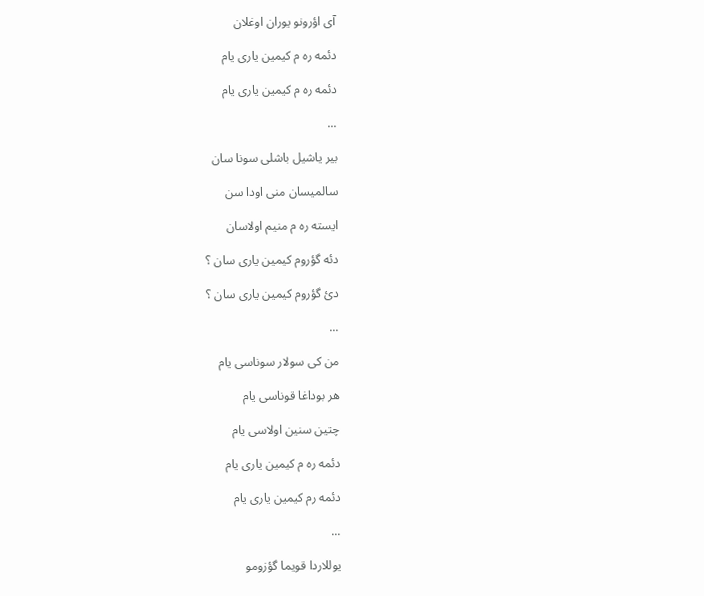آی اؤرونو یوران اوغلان

دئمه ره م کیمین یاری یام

دئمه ره م کیمین یاری یام

...

بیر یاشیل باشلی سونا سان

سالمیسان منی اودا سن

ایسته ره م منیم اولاسان

دئه گؤروم کیمین یاری سان ؟

دئ گؤروم کیمین یاری سان ؟

...

من کی سولار سوناسی یام

هر بوداغا قوناسی یام

چتین سنین اولاسی یام

دئمه ره م کیمین یاری یام

دئمه رم کیمین یاری یام

...

یوللاردا قویما گؤزومو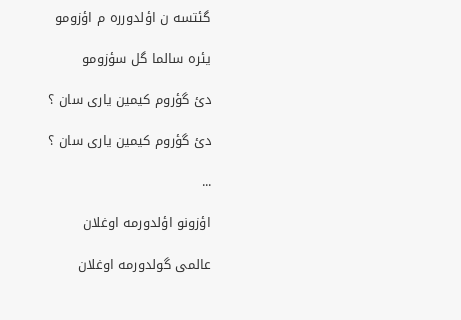گئتسه ن اؤلدورره م اؤزومو

یئره سالما گل سؤزومو

دئ گؤروم کیمین یاری سان ؟

دئ گؤروم کیمین یاری سان ؟

...

اؤزونو اؤلدورمه اوغلان

عالمی گولدورمه اوغلان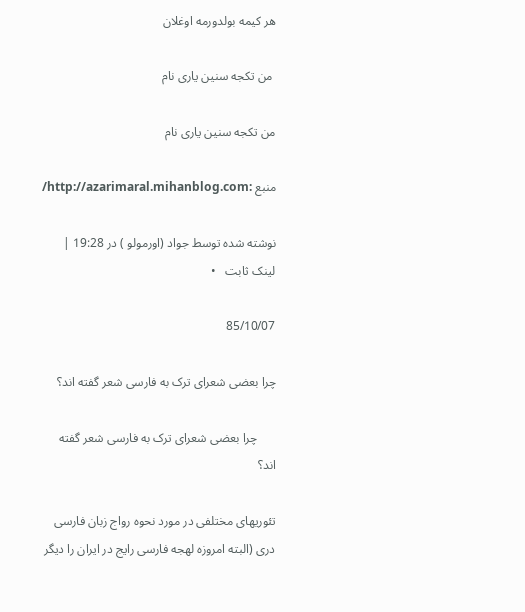هر کیمه بولدورمه اوغلان

 من تکجه سنین یاری نام

من تکجه سنین یاری نام

منبع :http://azarimaral.mihanblog.com/

نوشته شده توسط جواد (اورمولو ) در 19:28 |  لینک ثابت   •

85/10/07

چرا بعضی شعرای ترک به فارسی شعر گفته اند؟

      چرا بعضی شعرای ترک به فارسی شعر گفته اند؟

تئوریهای مختلفی در مورد نحوه رواج زبان فارسی دری (البته امروزه لهجه فارسی رایج در ایران را دیگر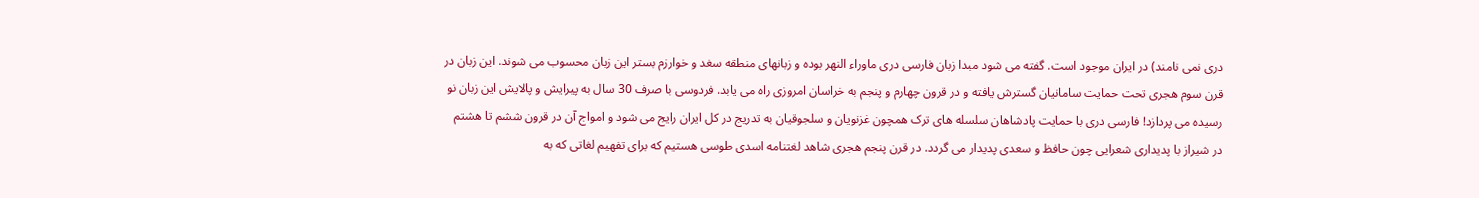دری نمی نامند) در ایران موجود است. گفته می شود مبدا زبان فارسی دری ماوراء النهر بوده و زبانهای منطقه سغد و خوارزم بستر این زبان محسوب می شوند. این زبان در قرن سوم هجری تحت حمایت سامانیان گسترش یافته و در قرون چهارم و پنجم به خراسان امروزی راه می یابد. فردوسی با صرف 30 سال به پیرایش و پالایش این زبان نو رسیده می پردازد! فارسی دری با حمایت پادشاهان سلسله های ترک همچون غزنویان و سلجوقیان به تدریج در کل ایران رایج می شود و امواج آن در قرون ششم تا هشتم در شیراز با پدیداری شعرایی چون حافظ و سعدی پدیدار می گردد. در قرن پنجم هجری شاهد لغتنامه اسدی طوسی هستیم که برای تفهیم لغاتی که به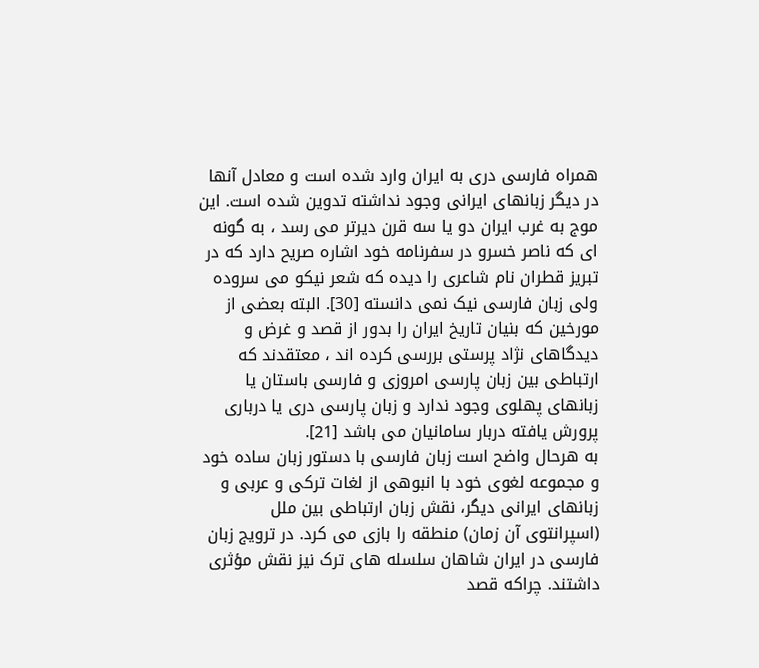همراه فارسی دری به ایران وارد شده است و معادل آنها در دیگر زبانهای ایرانی وجود نداشته تدوین شده است. این موج به غرب ایران دو یا سه قرن دیرتر می رسد ، به گونه ای که ناصر خسرو در سفرنامه خود اشاره صریح دارد که در تبریز قطران نام شاعری را دیده که شعر نیکو می سروده ولی زبان فارسی نیک نمی دانسته [30]. البته بعضی از مورخین که بنیان تاریخ ایران را بدور از قصد و غرض و دیدگاهای نژاد پرستی بررسی کرده اند ، معتقدند که ارتباطی بین زبان پارسی امروزی و فارسی باستان یا زبانهای پهلوی وجود ندارد و زبان پارسی دری یا درباری پرورش یافته دربار سامانیان می باشد [21].
به هرحال واضح است زبان فارسی با دستور زبان ساده خود و مجموعه لغوی خود با انبوهی از لغات ترکی و عربی و زبانهای ایرانی دیگر، نقش زبان ارتباطی بین ملل (اسپرانتوی آن زمان) منطقه را بازی می کرد. در ترویج زبان فارسی در ایران شاهان سلسله های ترک نیز نقش مؤثری داشتند. چراکه قصد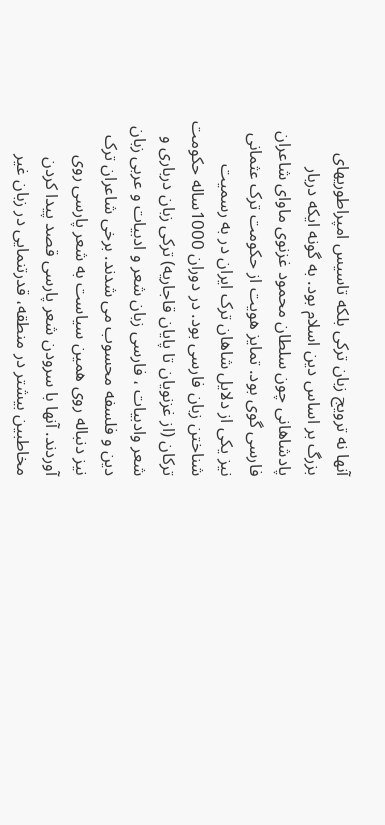آنها نه ترویج زبان ترکی بلکه تاسیس امپراطوریهای بزرگ بر اساس دین اسلام بود. به گونه ایکه دربار پادشاهانی چون سلطان محمود غزنوی ماوای شاعران فارسی گوی بود. تمایز هویت از حکومت ترک عثمانی نیز یکی از دلایل شاهان ترک ایران در به رسمیت شناختن زبان فارسی بود. در دوران 1000ساله حکومت ترکان (از غزنویان تا پایان قاجاریه) ترکی زبان درباری و شعر وادبیات ، فارسی زبان شعر و ادبیات و عربی زبان دین و فلسفه محسوب می شدند. برخی شاعران ترک نیز دنباله روی همین سیاست به شعر پارسی روی آوردند. آنها با سرودن شعر پارسی قصد پیدا كردن مخاطبین بیشتر در منطقه، قدرتنمایی در زبان غیر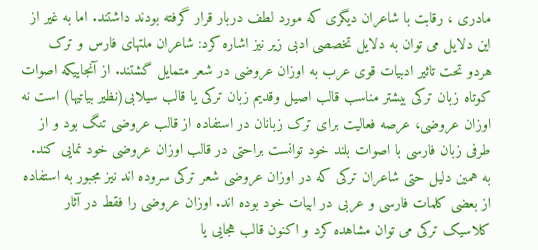مادری ، رقابت با شاعران دیگری که مورد لطف دربار قرار گرفته بودند داشتند. اما به غیر از این دلایل می توان به دلایل تخصصی ادبی زیر نیز اشاره کرد: شاعران ملتهای فارس و ترک هردو تحت تاثیر ادبیات قوی عرب به اوزان عروضی در شعر متمایل گشتند. از آنجاییکه اصوات کوتاه زبان ترکی بیشتر مناسب قالب اصیل وقدیم زبان ترکی یا قالب سیلابی(نظیر بیاتیها) است نه اوزان عروضی، عرصه فعالیت برای ترک زبانان در استفاده از قالب عروضی تنگ بود و از طرفی زبان فارسی با اصوات بلند خود توانست براحتی در قالب اوزان عروضی خود نمایی کند. به همین دلیل حتی شاعران ترکی که در اوزان عروضی شعر ترکی سروده اند نیز مجبور به استفاده از بعضی کلمات فارسی و عربی در ابیات خود بوده اند. اوزان عروضی را فقط در آثار کلاسیک ترکی می توان مشاهده کرد و اکنون قالب هجایی یا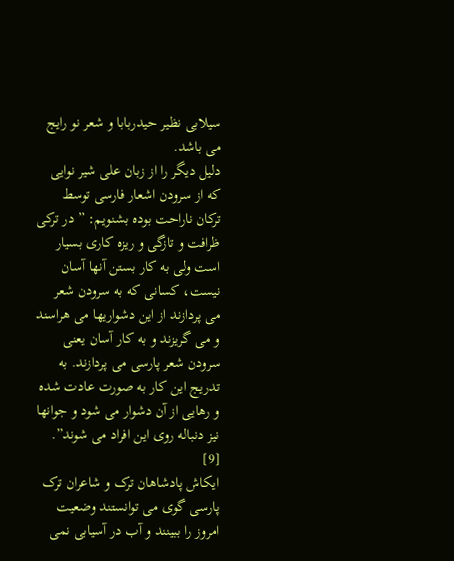سیلابی نظیر حیدربابا و شعر نو رایج می باشد.
دلیل دیگر را از زبان علی شیر نوایی که از سرودن اشعار فارسی توسط ترکان ناراحت بوده بشنویم: ” در ترکی ظرافت و تازگی و ریزه کاری بسیار است ولی به کار بستن آنها آسان نیست، کسانی که به سرودن شعر می پردازند از این دشواریها می هراسند و می گریزند و به کار آسان یعنی سرودن شعر پارسی می پردازند. به تدریج این کار به صورت عادت شده و رهایی از آن دشوار می شود و جوانها نیز دنباله روی این افراد می شوند”. [9]
ایکاش پادشاهان ترک و شاعران ترک پارسی گوی می توانستند وضعیت امروز را ببینند و آب در آسیابی نمی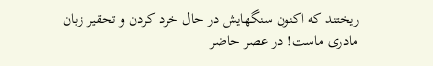ریختند که اکنون سنگهایش در حال خرد کردن و تحقیر زبان مادری ماست! در عصر حاضر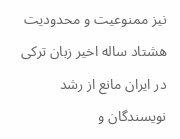نیز ممنوعیت و محدودیت هشتاد ساله اخیر زبان ترکی در ایران مانع از رشد نویسندگان و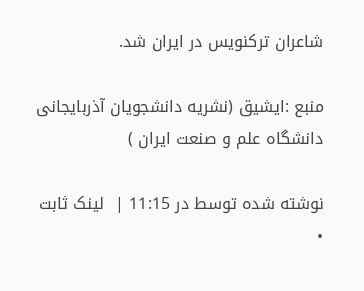شاعران ترکنویس در ایران شد.

منبع :ایشیق (نشریه دانشجویان آذربایجانی دانشگاه علم و صنعت ایران )

نوشته شده توسط در 11:15 |  لینک ثابت   •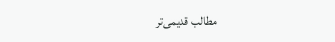مطالب قدیمی‌تر